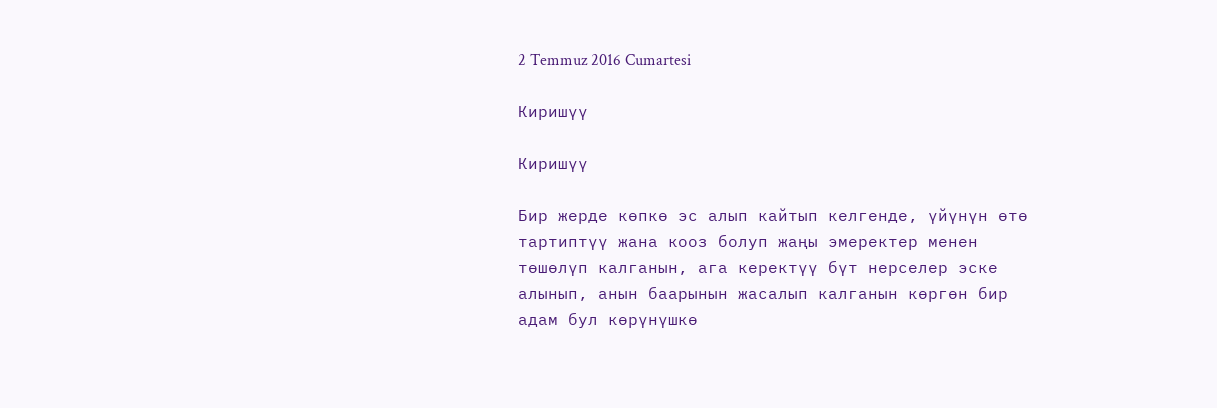2 Temmuz 2016 Cumartesi

Киришүү

Киришүү

Бир жерде көпкө эс алып кайтып келгенде, үйүнүн өтө тартиптүү жана кооз болуп жаңы эмеректер менен төшөлүп калганын, ага керектүү бүт нерселер эске алынып, анын баарынын жасалып калганын көргөн бир адам бул көрүнүшкө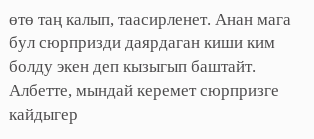өтө таң калып, таасирленет. Анан мага бул сюрпризди даярдаган киши ким болду экен деп кызыгып баштайт. Албетте, мындай керемет сюрпризге кайдыгер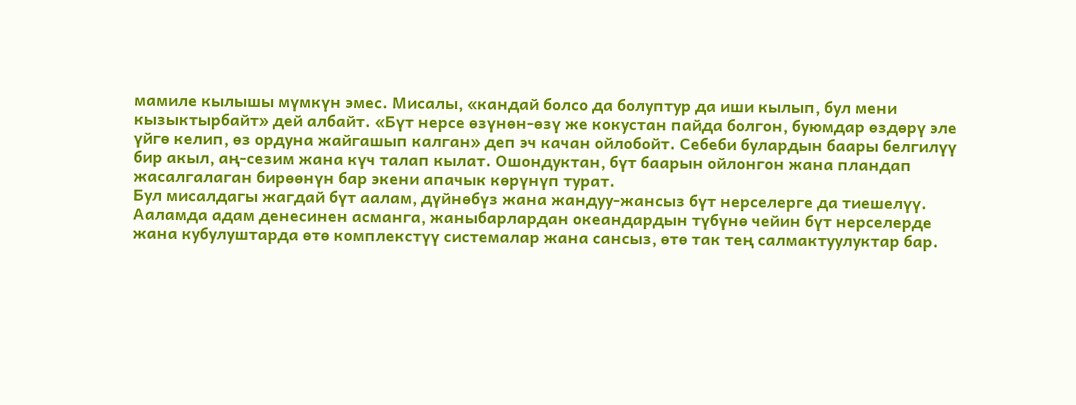мамиле кылышы мүмкүн эмес. Мисалы, «кандай болсо да болуптур да иши кылып, бул мени кызыктырбайт» дей албайт. «Бүт нерсе өзүнөн-өзү же кокустан пайда болгон, буюмдар өздөрү эле үйгө келип, өз ордуна жайгашып калган» деп эч качан ойлобойт. Себеби булардын баары белгилүү бир акыл, аң-сезим жана күч талап кылат. Ошондуктан, бүт баарын ойлонгон жана пландап жасалгалаган бирөөнүн бар экени апачык көрүнүп турат.
Бул мисалдагы жагдай бүт аалам, дүйнөбүз жана жандуу-жансыз бүт нерселерге да тиешелүү. Ааламда адам денесинен асманга, жаныбарлардан океандардын түбүнө чейин бүт нерселерде жана кубулуштарда өтө комплекстүү системалар жана сансыз, өтө так тең салмактуулуктар бар.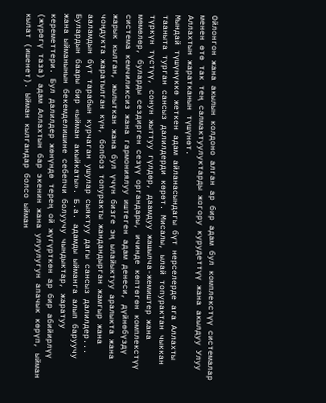Ойлонгон жана акылын колдоно алган ар бир адам бул комплекстүү системалар менен өтө так тең салмактуулуктарды жогору курудеттүү жана акылдуу Улуу Аллахтын жаратканын түшүнөт.
Мындай түшүнүккө жеткен адам айланасындагы бүт нерселерде ага Аллахты тааныта турган сансыз далилдерди көрөт. Мисалы, ылай топурактан чыккан түркүн түстүү, сонун жыттуу гүлдөр, даамдуу жашылча-жемиштер жана мөмөлөр, буларды сездирген сезүү органдары, ичинде көптөгөн комплекстүү система кемчиликсиз жана гармониялуу иштеген адам денеси, дүйнөбүздү жарык кылган, жылыткан жана бул үчүн бизге эң ылайыктуу аралыкта жана чоңдукта жаратылган күн, бопбоз топуракты жандандырган жамгыр жана ааламдын бүт тарабын курчаган ушулар сыяктуу дагы сансыз далилдер...
Булардын баары бир «ыйман акыйкаты». Б.а. адамды ыйманга алып баруучу жана ыйманынын бекемделишине себепчи болуучу чындыктар, жаратуу кереметтери. Бул далилдер жөнүндө терең ой жүгүрткөн ар бир абийирлүү (жүрөгү таза) адам Аллахтын бар экенин жана улуулугун апачык көрүп, ыйман кылат (ишенет). Ыйман кылгандар болсо ыйман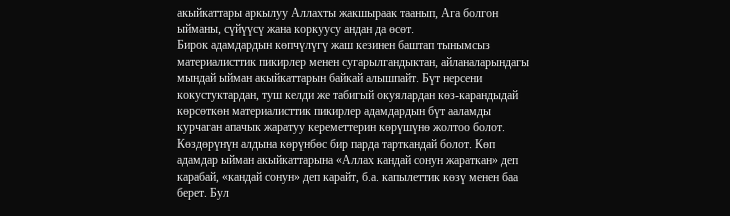акыйкаттары аркылуу Аллахты жакшыраак таанып, Ага болгон ыйманы, сүйүүсү жана коркуусу андан да өсөт.
Бирок адамдардын көпчүлүгү жаш кезинен баштап тынымсыз материалисттик пикирлер менен сугарылгандыктан, айланаларындагы мындай ыйман акыйкаттарын байкай алышпайт. Бүт нерсени кокустуктардан, туш келди же табигый окуялардан көз-карандыдай көрсөткөн материалисттик пикирлер адамдардын бүт ааламды курчаган апачык жаратуу кереметтерин көрүшүнө жолтоо болот. Көздөрүнүн алдына көрүнбөс бир парда тарткандай болот. Көп адамдар ыйман акыйкаттарына «Аллах кандай сонун жараткан» деп карабай, «кандай сонун» деп карайт, б.а. капылеттик көзү менен баа берет. Бул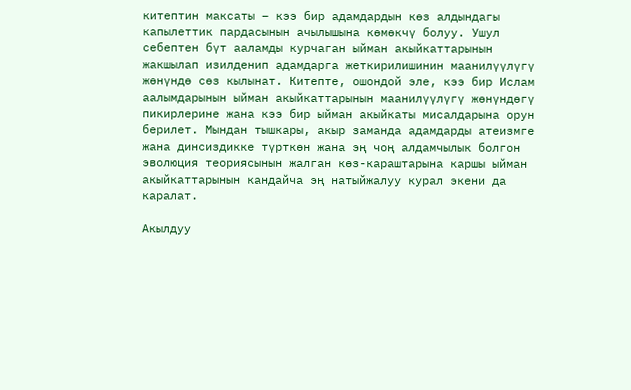китептин максаты – кээ бир адамдардын көз алдындагы капылеттик пардасынын ачылышына көмөкчү болуу. Ушул себептен бүт ааламды курчаган ыйман акыйкаттарынын жакшылап изилденип адамдарга жеткирилишинин маанилүүлүгү жөнүндө сөз кылынат. Китепте, ошондой эле, кээ бир Ислам аалымдарынын ыйман акыйкаттарынын маанилүүлүгү жөнүндөгү пикирлерине жана кээ бир ыйман акыйкаты мисалдарына орун берилет. Мындан тышкары, акыр заманда адамдарды атеизмге жана динсиздикке түрткөн жана эң чоң алдамчылык болгон эволюция теориясынын жалган көз-караштарына каршы ыйман акыйкаттарынын кандайча эң натыйжалуу курал экени да каралат.

Акылдуу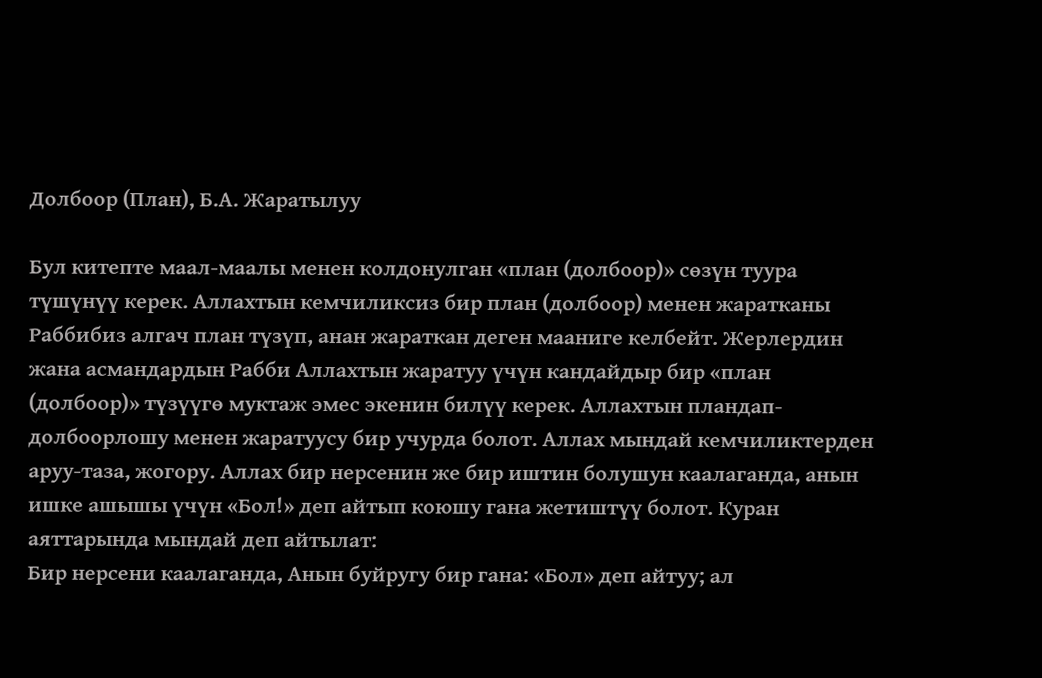Долбоор (План), Б.А. Жаратылуу

Бул китепте маал-маалы менен колдонулган «план (долбоор)» сөзүн туура түшүнүү керек. Аллахтын кемчиликсиз бир план (долбоор) менен жаратканы Раббибиз алгач план түзүп, анан жараткан деген мааниге келбейт. Жерлердин жана асмандардын Рабби Аллахтын жаратуу үчүн кандайдыр бир «план (долбоор)» түзүүгө муктаж эмес экенин билүү керек. Аллахтын пландап-долбоорлошу менен жаратуусу бир учурда болот. Аллах мындай кемчиликтерден аруу-таза, жогору. Аллах бир нерсенин же бир иштин болушун каалаганда, анын ишке ашышы үчүн «Бол!» деп айтып коюшу гана жетиштүү болот. Куран аяттарында мындай деп айтылат:
Бир нерсени каалаганда, Анын буйругу бир гана: «Бол» деп айтуу; ал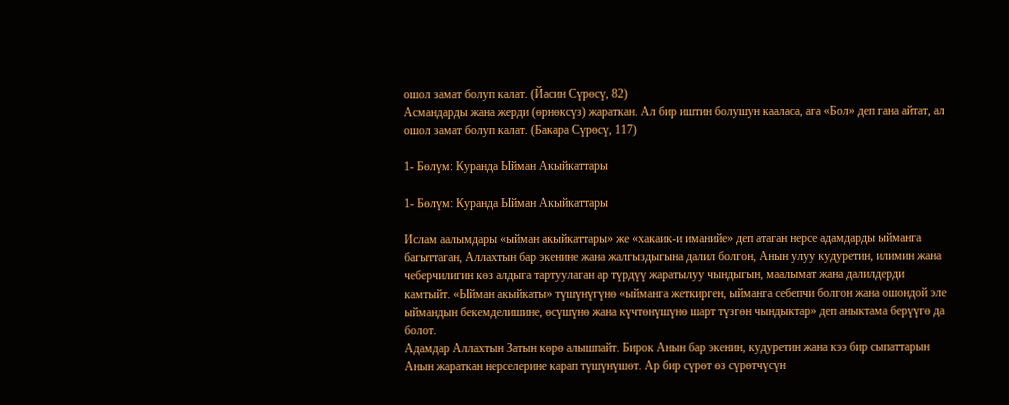ошол замат болуп калат. (Йасин Сүрөсү, 82)
Асмандарды жана жерди (өрнөксүз) жараткан. Ал бир иштин болушун кааласа, ага «Бол» деп гана айтат, ал ошол замат болуп калат. (Бакара Сүрөсү, 117)

1- Бөлүм: Куранда Ыйман Акыйкаттары

1- Бөлүм: Куранда Ыйман Акыйкаттары

Ислам аалымдары «ыйман акыйкаттары» же «хакаик-и иманийе» деп атаган нерсе адамдарды ыйманга багыттаган, Аллахтын бар экенине жана жалгыздыгына далил болгон, Анын улуу кудуретин, илимин жана чеберчилигин көз алдыга тартуулаган ар түрдүү жаратылуу чындыгын, маалымат жана далилдерди камтыйт. «Ыйман акыйкаты» түшүнүгүнө «ыйманга жеткирген, ыйманга себепчи болгон жана ошондой эле ыймандын бекемделишине, өсүшүнө жана күчтөнүшүнө шарт түзгөн чындыктар» деп аныктама берүүгө да болот.
Адамдар Аллахтын Затын көрө алышпайт. Бирок Анын бар экенин, кудуретин жана кээ бир сыпаттарын Анын жараткан нерселерине карап түшүнүшөт. Ар бир сүрөт өз сүрөтчүсүн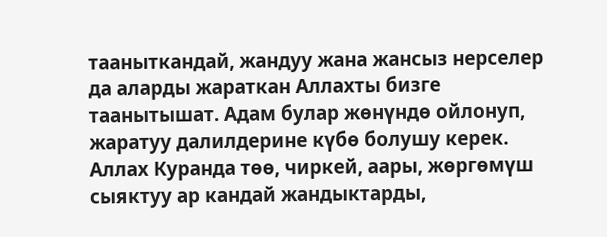тааныткандай, жандуу жана жансыз нерселер да аларды жараткан Аллахты бизге таанытышат. Адам булар жөнүндө ойлонуп, жаратуу далилдерине күбө болушу керек. Аллах Куранда төө, чиркей, аары, жөргөмүш сыяктуу ар кандай жандыктарды,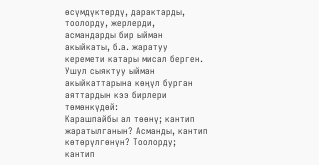өсүмдүктөрдү, дарактарды, тоолорду, жерлерди, асмандарды бир ыйман акыйкаты, б.а. жаратуу керемети катары мисал берген. Ушул сыяктуу ыйман акыйкаттарына көңүл бурган аяттардын кээ бирлери төмөнкүдөй:
Карашпайбы ал төөнү; кантип жаратылганын? Асманды, кантип көтөрүлгөнүн? Тоолорду; кантип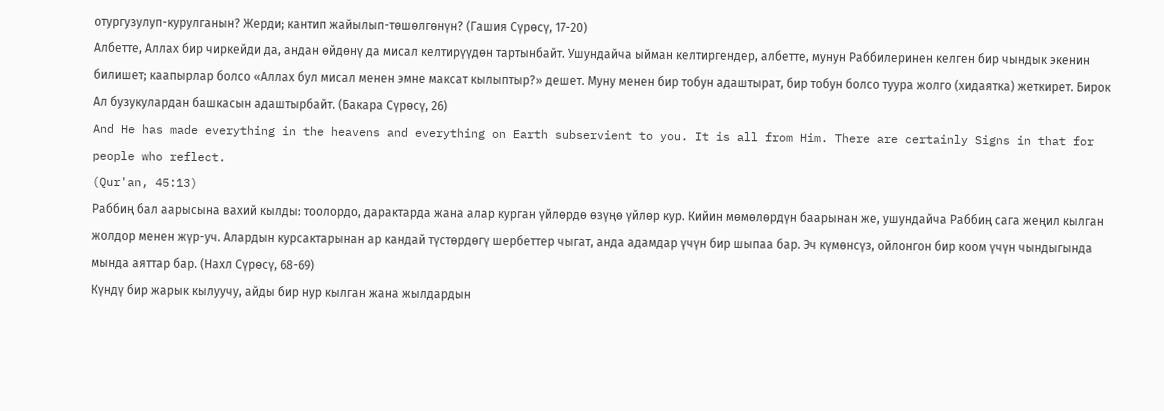отургузулуп-курулганын? Жерди; кантип жайылып-төшөлгөнүн? (Гашия Сүрөсү, 17-20)
Албетте, Аллах бир чиркейди да, андан өйдөнү да мисал келтирүүдөн тартынбайт. Ушундайча ыйман келтиргендер, албетте, мунун Раббилеринен келген бир чындык экенин билишет; каапырлар болсо «Аллах бул мисал менен эмне максат кылыптыр?» дешет. Муну менен бир тобун адаштырат, бир тобун болсо туура жолго (хидаятка) жеткирет. Бирок Ал бузукулардан башкасын адаштырбайт. (Бакара Сүрөсү, 26)
And He has made everything in the heavens and everything on Earth subservient to you. It is all from Him. There are certainly Signs in that for people who reflect.
(Qur'an, 45:13)
Раббиң бал аарысына вахий кылды: тоолордо, дарактарда жана алар курган үйлөрдө өзүңө үйлөр кур. Кийин мөмөлөрдүн баарынан же, ушундайча Раббиң сага жеңил кылган жолдор менен жүр-уч. Алардын курсактарынан ар кандай түстөрдөгү шербеттер чыгат, анда адамдар үчүн бир шыпаа бар. Эч күмөнсүз, ойлонгон бир коом үчүн чындыгында мында аяттар бар. (Нахл Сүрөсү, 68-69)
Күндү бир жарык кылуучу, айды бир нур кылган жана жылдардын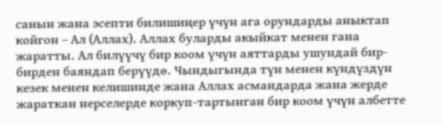санын жана эсепти билишиңер үчүн ага орундарды аныктап койгон – Ал (Аллах). Аллах буларды акыйкат менен гана жаратты. Ал билүүчү бир коом үчүн аяттарды ушундай бир-бирден баяндап берүүдө. Чындыгында түн менен күндүздүн кезек менен келишинде жана Аллах асмандарда жана жерде жараткан нерселерде коркуп-тартынган бир коом үчүн албетте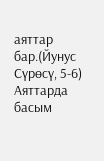аяттар бар.(Йунус Сүрөсү, 5-6)
Аяттарда басым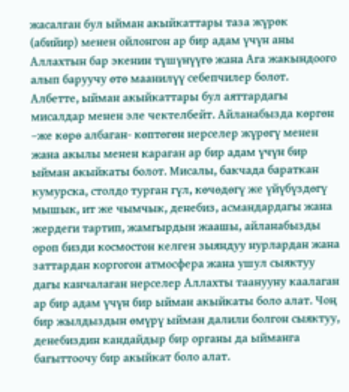жасалган бул ыйман акыйкаттары таза жүрөк (абийир) менен ойлонгон ар бир адам үчүн аны Аллахтын бар экенин түшүнүүгө жана Ага жакындоого алып баруучу өтө маанилүү себепчилер болот.
Албетте, ыйман акыйкаттары бул аяттардагы мисалдар менен эле чектелбейт. Айланабызда көргөн –же көрө албаган- көптөгөн нерселер жүрөгү менен жана акылы менен караган ар бир адам үчүн бир ыйман акыйкаты болот. Мисалы, бакчада бараткан кумурска, столдо турган гүл, көчөдөгү же үйүбүздөгү мышык, ит же чымчык, денебиз, асмандардагы жана жердеги тартип, жамгырдын жаашы, айланабызды ороп бизди космостон келген зыяндуу нурлардан жана заттардан коргогон атмосфера жана ушул сыяктуу дагы канчалаган нерселер Аллахты таанууну каалаган ар бир адам үчүн бир ыйман акыйкаты боло алат. Чоң бир жылдыздын өмүрү ыйман далили болгон сыяктуу, денебиздин кандайдыр бир органы да ыйманга багыттоочу бир акыйкат боло алат.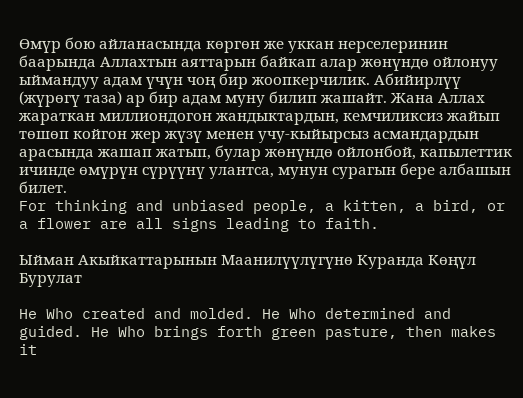Өмүр бою айланасында көргөн же уккан нерселеринин баарында Аллахтын аяттарын байкап алар жөнүндө ойлонуу ыймандуу адам үчүн чоң бир жоопкерчилик. Абийирлүү (жүрөгү таза) ар бир адам муну билип жашайт. Жана Аллах жараткан миллиондогон жандыктардын, кемчиликсиз жайып төшөп койгон жер жүзү менен учу-кыйырсыз асмандардын арасында жашап жатып, булар жөнүндө ойлонбой, капылеттик ичинде өмүрүн сүрүүнү улантса, мунун сурагын бере албашын билет.
For thinking and unbiased people, a kitten, a bird, or a flower are all signs leading to faith.

Ыйман Акыйкаттарынын Маанилүүлүгүнө Куранда Көңүл Бурулат

He Who created and molded. He Who determined and guided. He Who brings forth green pasture, then makes it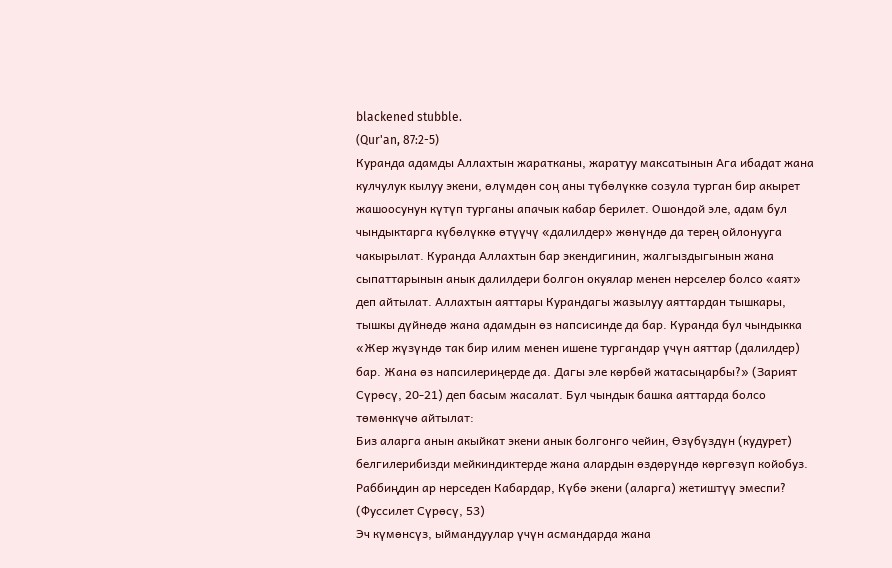blackened stubble.
(Qur'an, 87:2-5)
Куранда адамды Аллахтын жаратканы, жаратуу максатынын Ага ибадат жана кулчулук кылуу экени, өлүмдөн соң аны түбөлүккө созула турган бир акырет жашоосунун күтүп турганы апачык кабар берилет. Ошондой эле, адам бул чындыктарга күбөлүккө өтүүчү «далилдер» жөнүндө да терең ойлонууга чакырылат. Куранда Аллахтын бар экендигинин, жалгыздыгынын жана сыпаттарынын анык далилдери болгон окуялар менен нерселер болсо «аят» деп айтылат. Аллахтын аяттары Курандагы жазылуу аяттардан тышкары, тышкы дүйнөдө жана адамдын өз напсисинде да бар. Куранда бул чындыкка «Жер жүзүндө так бир илим менен ишене тургандар үчүн аяттар (далилдер) бар. Жана өз напсилериңерде да. Дагы эле көрбөй жатасыңарбы?» (Зарият Сүрөсү, 20-21) деп басым жасалат. Бул чындык башка аяттарда болсо төмөнкүчө айтылат:
Биз аларга анын акыйкат экени анык болгонго чейин, Өзүбүздүн (кудурет) белгилерибизди мейкиндиктерде жана алардын өздөрүндө көргөзүп койобуз. Раббиңдин ар нерседен Кабардар, Күбө экени (аларга) жетиштүү эмеспи? (Фуссилет Сүрөсү, 53)
Эч күмөнсүз, ыймандуулар үчүн асмандарда жана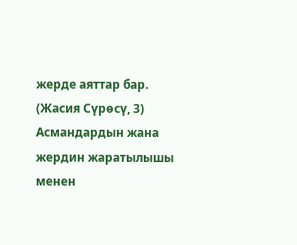жерде аяттар бар. (Жасия Сүрөсү, 3)
Асмандардын жана жердин жаратылышы менен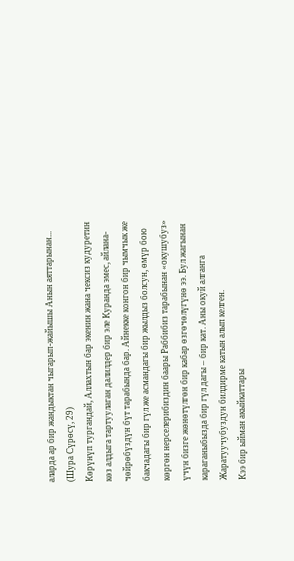аларда ар бир жандыктан чыгарып-жайышы Анын аяттарынан... (Шура Сүрөсү, 29)
Көрүнүп тургандай, Аллахтын бар экенин жана чексиз кудуретин көз алдыга тартуулаган далилдер бир эле Куранда эмес, айлана-чөйрөбүздүн бүт тарабында бар. Айнекке конгон бир чымчык же бакчадагы бир гүл же асмандагы бир жылдыз болсун, өмүр бою көргөн нерселерибиздин баары Раббибиз тарабынан «окушубуз» үчүн бизге жөнөтүлгөн бир кабар өзгөчөлүгүнө ээ. Бул жагынан караганыбызда бир гүл дагы – бир кат. Аны окуй алганга Жаратуучубуздун билдирме катын алып келген.
Кээ бир ыйман акыйкаттары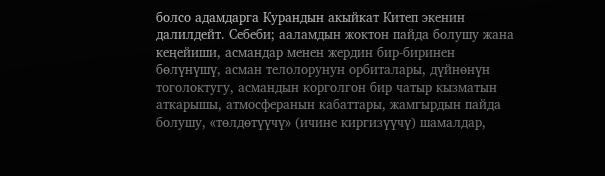болсо адамдарга Курандын акыйкат Китеп экенин далилдейт. Себеби; ааламдын жоктон пайда болушу жана кеңейиши, асмандар менен жердин бир-биринен бөлүнүшү, асман телолорунун орбиталары, дүйнөнүн тоголоктугу, асмандын корголгон бир чатыр кызматын аткарышы, атмосферанын кабаттары, жамгырдын пайда болушу, «төлдөтүүчү» (ичине киргизүүчү) шамалдар,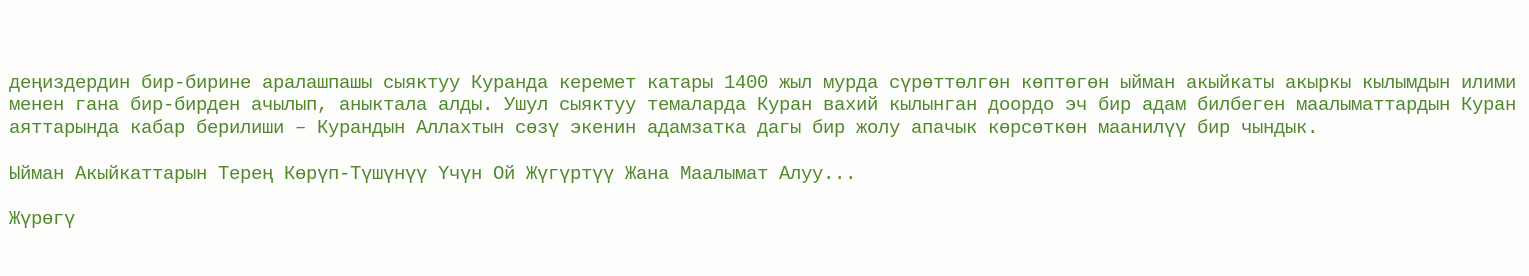деңиздердин бир-бирине аралашпашы сыяктуу Куранда керемет катары 1400 жыл мурда сүрөттөлгөн көптөгөн ыйман акыйкаты акыркы кылымдын илими менен гана бир-бирден ачылып, аныктала алды. Ушул сыяктуу темаларда Куран вахий кылынган доордо эч бир адам билбеген маалыматтардын Куран аяттарында кабар берилиши – Курандын Аллахтын сөзү экенин адамзатка дагы бир жолу апачык көрсөткөн маанилүү бир чындык.

Ыйман Акыйкаттарын Терең Көрүп-Түшүнүү Үчүн Ой Жүгүртүү Жана Маалымат Алуу...

Жүрөгү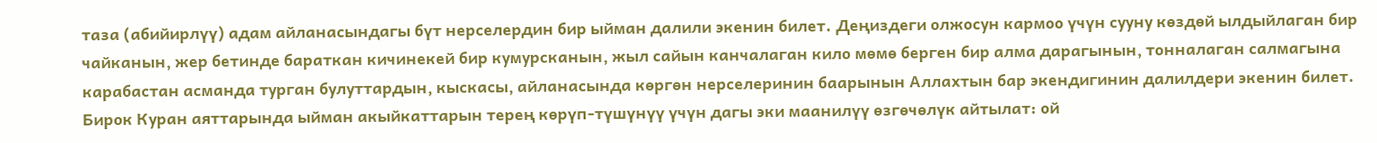таза (абийирлүү) адам айланасындагы бүт нерселердин бир ыйман далили экенин билет. Деңиздеги олжосун кармоо үчүн сууну көздөй ылдыйлаган бир чайканын, жер бетинде бараткан кичинекей бир кумурсканын, жыл сайын канчалаган кило мөмө берген бир алма дарагынын, тонналаган салмагына карабастан асманда турган булуттардын, кыскасы, айланасында көргөн нерселеринин баарынын Аллахтын бар экендигинин далилдери экенин билет.
Бирок Куран аяттарында ыйман акыйкаттарын терең көрүп-түшүнүү үчүн дагы эки маанилүү өзгөчөлүк айтылат: ой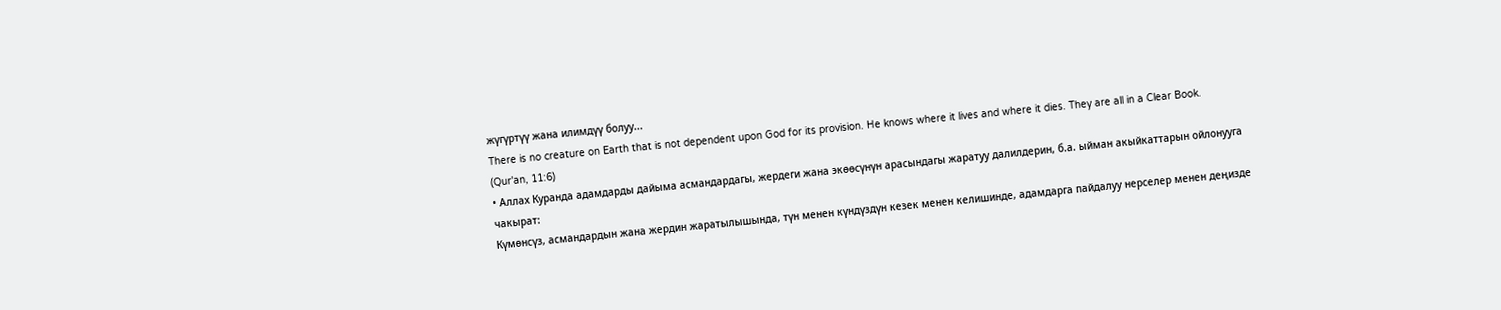жүгүртүү жана илимдүү болуу...
There is no creature on Earth that is not dependent upon God for its provision. He knows where it lives and where it dies. They are all in a Clear Book.
(Qur'an, 11:6)
• Аллах Куранда адамдарды дайыма асмандардагы, жердеги жана экөөсүнүн арасындагы жаратуу далилдерин, б.а. ыйман акыйкаттарын ойлонууга чакырат:
Күмөнсүз, асмандардын жана жердин жаратылышында, түн менен күндүздүн кезек менен келишинде, адамдарга пайдалуу нерселер менен деңизде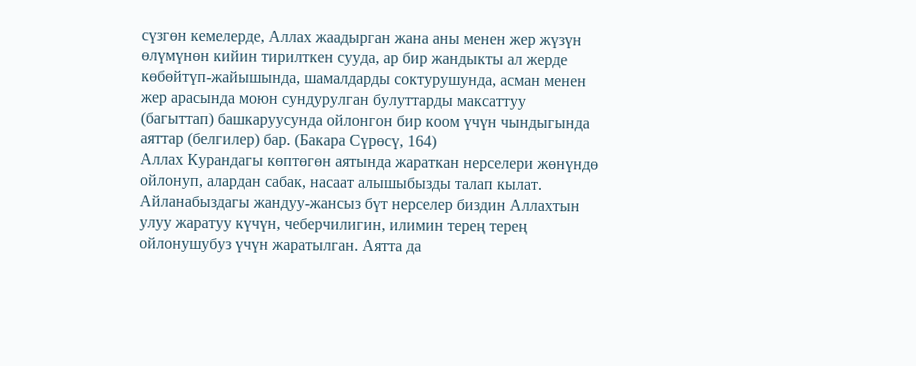сүзгөн кемелерде, Аллах жаадырган жана аны менен жер жүзүн өлүмүнөн кийин тирилткен сууда, ар бир жандыкты ал жерде көбөйтүп-жайышында, шамалдарды соктурушунда, асман менен жер арасында моюн сундурулган булуттарды максаттуу (багыттап) башкаруусунда ойлонгон бир коом үчүн чындыгында аяттар (белгилер) бар. (Бакара Сүрөсү, 164)
Аллах Курандагы көптөгөн аятында жараткан нерселери жөнүндө ойлонуп, алардан сабак, насаат алышыбызды талап кылат. Айланабыздагы жандуу-жансыз бүт нерселер биздин Аллахтын улуу жаратуу күчүн, чеберчилигин, илимин терең терең ойлонушубуз үчүн жаратылган. Аятта да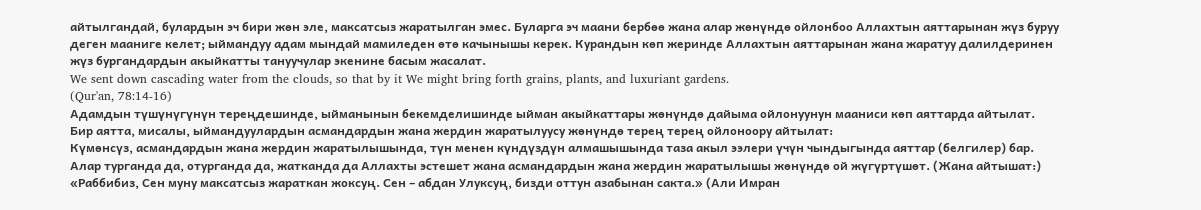айтылгандай, булардын эч бири жөн эле, максатсыз жаратылган эмес. Буларга эч маани бербөө жана алар жөнүндө ойлонбоо Аллахтын аяттарынан жүз буруу деген мааниге келет; ыймандуу адам мындай мамиледен өтө качынышы керек. Курандын көп жеринде Аллахтын аяттарынан жана жаратуу далилдеринен жүз бургандардын акыйкатты тануучулар экенине басым жасалат.
We sent down cascading water from the clouds, so that by it We might bring forth grains, plants, and luxuriant gardens.
(Qur'an, 78:14-16)
Адамдын түшүнүгүнүн тереңдешинде, ыйманынын бекемделишинде ыйман акыйкаттары жөнүндө дайыма ойлонуунун мааниси көп аяттарда айтылат. Бир аятта, мисалы, ыймандуулардын асмандардын жана жердин жаратылуусу жөнүндө терең терең ойлоноору айтылат:
Күмөнсүз, асмандардын жана жердин жаратылышында, түн менен күндүздүн алмашышында таза акыл ээлери үчүн чындыгында аяттар (белгилер) бар. Алар турганда да, отурганда да, жатканда да Аллахты эстешет жана асмандардын жана жердин жаратылышы жөнүндө ой жүгүртүшөт. (Жана айтышат:) «Раббибиз, Сен муну максатсыз жараткан жоксуң. Сен – абдан Улуксуң, бизди оттун азабынан сакта.» (Али Имран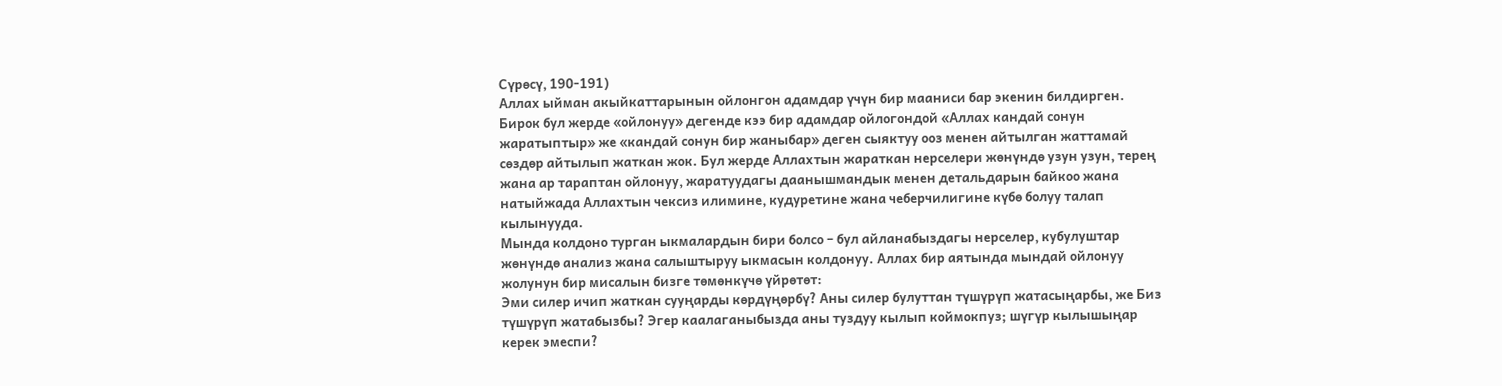Сүрөсү, 190-191)
Аллах ыйман акыйкаттарынын ойлонгон адамдар үчүн бир мааниси бар экенин билдирген. Бирок бул жерде «ойлонуу» дегенде кээ бир адамдар ойлогондой «Аллах кандай сонун жаратыптыр» же «кандай сонун бир жаныбар» деген сыяктуу ооз менен айтылган жаттамай сөздөр айтылып жаткан жок. Бул жерде Аллахтын жараткан нерселери жөнүндө узун узун, терең жана ар тараптан ойлонуу, жаратуудагы даанышмандык менен детальдарын байкоо жана натыйжада Аллахтын чексиз илимине, кудуретине жана чеберчилигине күбө болуу талап кылынууда.
Мында колдоно турган ыкмалардын бири болсо – бул айланабыздагы нерселер, кубулуштар жөнүндө анализ жана салыштыруу ыкмасын колдонуу. Аллах бир аятында мындай ойлонуу жолунун бир мисалын бизге төмөнкүчө үйрөтөт:
Эми силер ичип жаткан сууңарды көрдүңөрбү? Аны силер булуттан түшүрүп жатасыңарбы, же Биз түшүрүп жатабызбы? Эгер каалаганыбызда аны туздуу кылып коймокпуз; шүгүр кылышыңар керек эмеспи?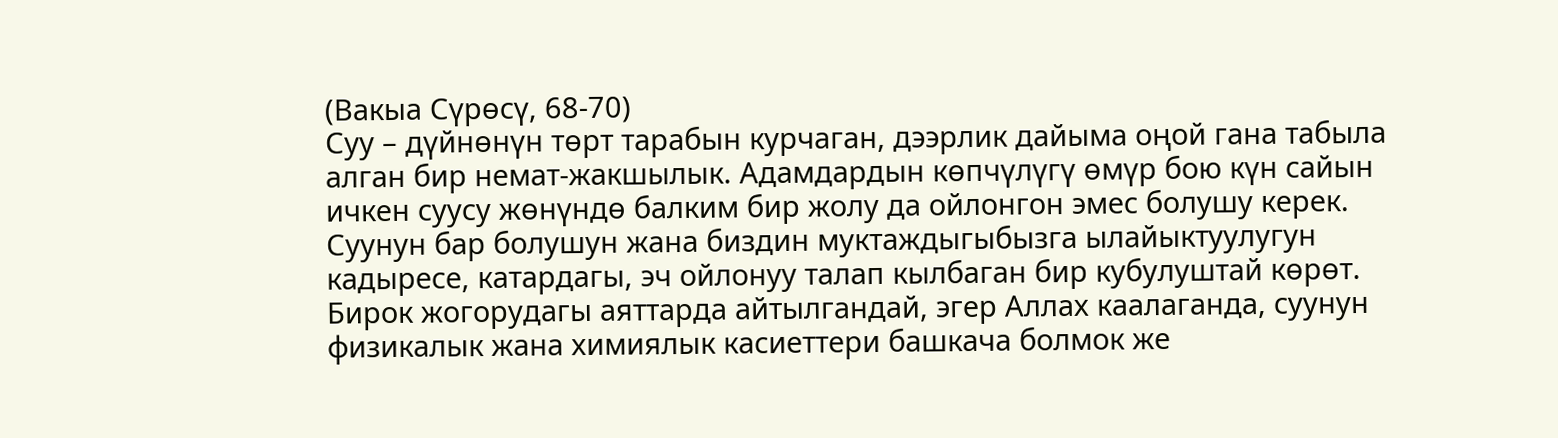(Вакыа Сүрөсү, 68-70)
Суу – дүйнөнүн төрт тарабын курчаган, дээрлик дайыма оңой гана табыла алган бир немат-жакшылык. Адамдардын көпчүлүгү өмүр бою күн сайын ичкен суусу жөнүндө балким бир жолу да ойлонгон эмес болушу керек. Суунун бар болушун жана биздин муктаждыгыбызга ылайыктуулугун кадыресе, катардагы, эч ойлонуу талап кылбаган бир кубулуштай көрөт. Бирок жогорудагы аяттарда айтылгандай, эгер Аллах каалаганда, суунун физикалык жана химиялык касиеттери башкача болмок же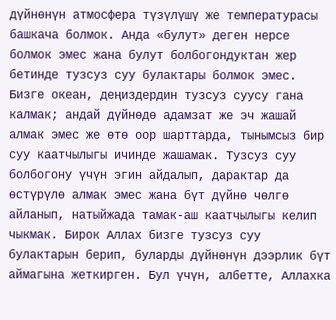дүйнөнүн атмосфера түзүлүшү же температурасы башкача болмок. Анда «булут» деген нерсе болмок эмес жана булут болбогондуктан жер бетинде тузсуз суу булактары болмок эмес. Бизге океан, деңиздердин тузсуз суусу гана калмак; андай дүйнөдө адамзат же эч жашай алмак эмес же өтө оор шарттарда, тынымсыз бир суу каатчылыгы ичинде жашамак. Тузсуз суу болбогону үчүн эгин айдалып, дарактар да өстүрүлө алмак эмес жана бүт дүйнө чөлгө айланып, натыйжада тамак-аш каатчылыгы келип чыкмак. Бирок Аллах бизге тузсуз суу булактарын берип, буларды дүйнөнүн дээрлик бүт аймагына жеткирген. Бул үчүн, албетте, Аллахка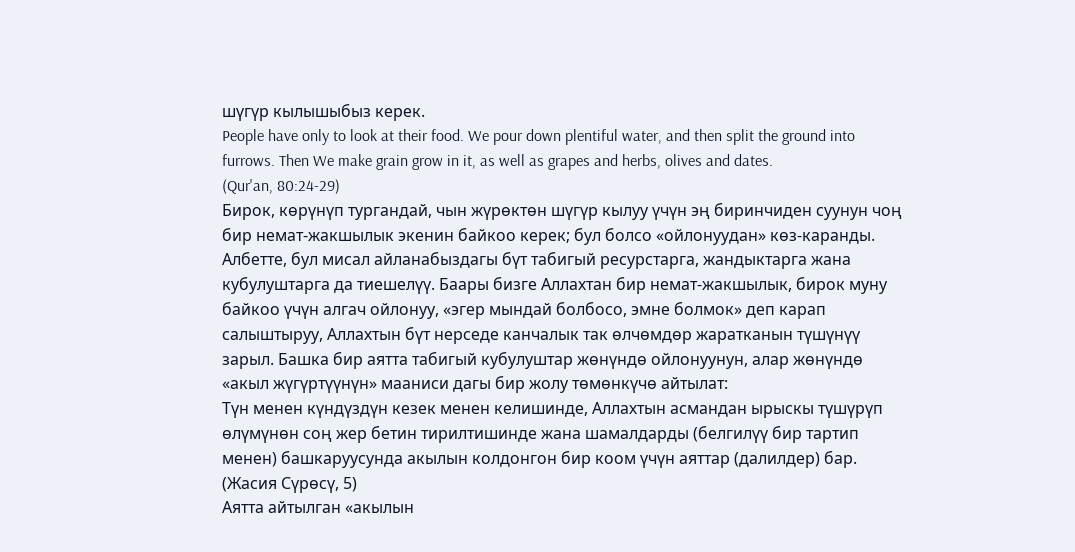шүгүр кылышыбыз керек.
People have only to look at their food. We pour down plentiful water, and then split the ground into furrows. Then We make grain grow in it, as well as grapes and herbs, olives and dates.
(Qur'an, 80:24-29)
Бирок, көрүнүп тургандай, чын жүрөктөн шүгүр кылуу үчүн эң биринчиден суунун чоң бир немат-жакшылык экенин байкоо керек; бул болсо «ойлонуудан» көз-каранды. Албетте, бул мисал айланабыздагы бүт табигый ресурстарга, жандыктарга жана кубулуштарга да тиешелүү. Баары бизге Аллахтан бир немат-жакшылык, бирок муну байкоо үчүн алгач ойлонуу, «эгер мындай болбосо, эмне болмок» деп карап салыштыруу, Аллахтын бүт нерседе канчалык так өлчөмдөр жаратканын түшүнүү зарыл. Башка бир аятта табигый кубулуштар жөнүндө ойлонуунун, алар жөнүндө «акыл жүгүртүүнүн» мааниси дагы бир жолу төмөнкүчө айтылат:
Түн менен күндүздүн кезек менен келишинде, Аллахтын асмандан ырыскы түшүрүп өлүмүнөн соң жер бетин тирилтишинде жана шамалдарды (белгилүү бир тартип менен) башкаруусунда акылын колдонгон бир коом үчүн аяттар (далилдер) бар. (Жасия Сүрөсү, 5)
Аятта айтылган «акылын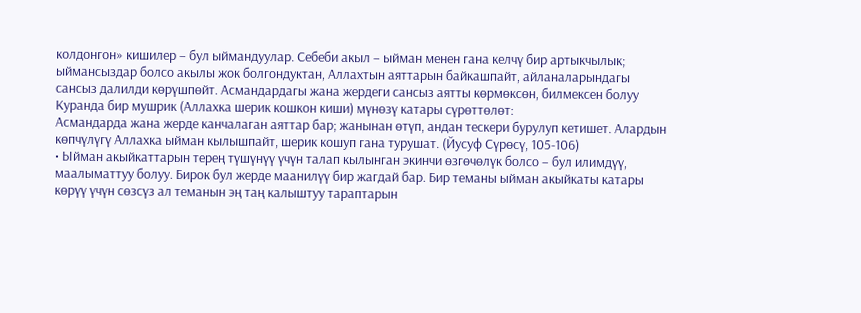колдонгон» кишилер – бул ыймандуулар. Себеби акыл – ыйман менен гана келчү бир артыкчылык; ыймансыздар болсо акылы жок болгондуктан, Аллахтын аяттарын байкашпайт, айланаларындагы сансыз далилди көрүшпөйт. Асмандардагы жана жердеги сансыз аятты көрмөксөн, билмексен болуу Куранда бир мушрик (Аллахка шерик кошкон киши) мүнөзү катары сүрөттөлөт:
Асмандарда жана жерде канчалаган аяттар бар; жанынан өтүп, андан тескери бурулуп кетишет. Алардын көпчүлүгү Аллахка ыйман кылышпайт, шерик кошуп гана турушат. (Йусуф Сүрөсү, 105-106)
• Ыйман акыйкаттарын терең түшүнүү үчүн талап кылынган экинчи өзгөчөлүк болсо – бул илимдүү, маалыматтуу болуу. Бирок бул жерде маанилүү бир жагдай бар. Бир теманы ыйман акыйкаты катары көрүү үчүн сөзсүз ал теманын эң таң калыштуу тараптарын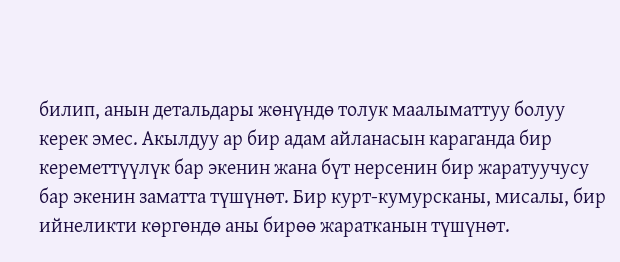билип, анын детальдары жөнүндө толук маалыматтуу болуу керек эмес. Акылдуу ар бир адам айланасын караганда бир кереметтүүлүк бар экенин жана бүт нерсенин бир жаратуучусу бар экенин заматта түшүнөт. Бир курт-кумурсканы, мисалы, бир ийнеликти көргөндө аны бирөө жаратканын түшүнөт.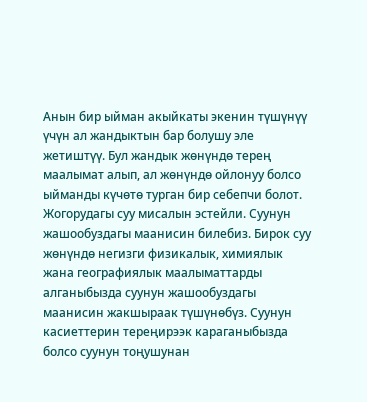Анын бир ыйман акыйкаты экенин түшүнүү үчүн ал жандыктын бар болушу эле жетиштүү. Бул жандык жөнүндө терең маалымат алып, ал жөнүндө ойлонуу болсо ыйманды күчөтө турган бир себепчи болот.
Жогорудагы суу мисалын эстейли. Суунун жашообуздагы маанисин билебиз. Бирок суу жөнүндө негизги физикалык, химиялык жана географиялык маалыматтарды алганыбызда суунун жашообуздагы маанисин жакшыраак түшүнөбүз. Суунун касиеттерин тереңирээк караганыбызда болсо суунун тоңушунан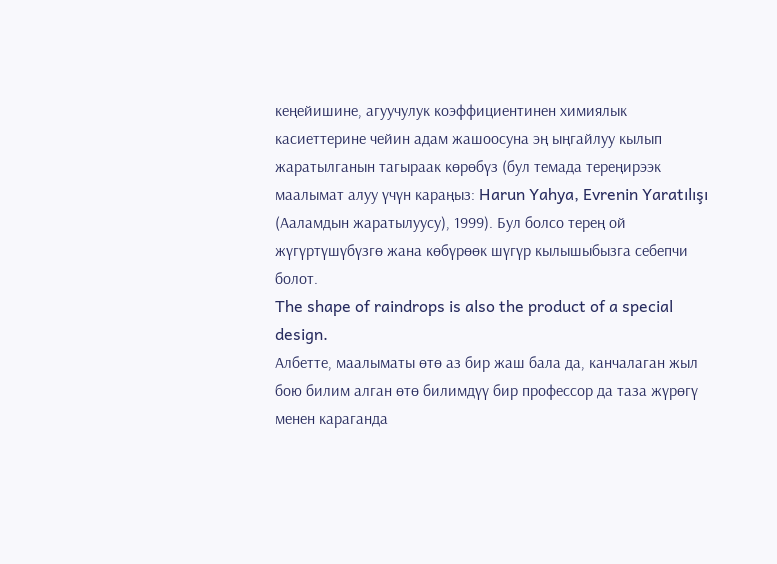кеңейишине, агуучулук коэффициентинен химиялык касиеттерине чейин адам жашоосуна эң ыңгайлуу кылып жаратылганын тагыраак көрөбүз (бул темада тереңирээк маалымат алуу үчүн караңыз: Harun Yahya, Evrenin Yaratılışı (Ааламдын жаратылуусу), 1999). Бул болсо терең ой жүгүртүшүбүзгө жана көбүрөөк шүгүр кылышыбызга себепчи болот.
The shape of raindrops is also the product of a special design.
Албетте, маалыматы өтө аз бир жаш бала да, канчалаган жыл бою билим алган өтө билимдүү бир профессор да таза жүрөгү менен караганда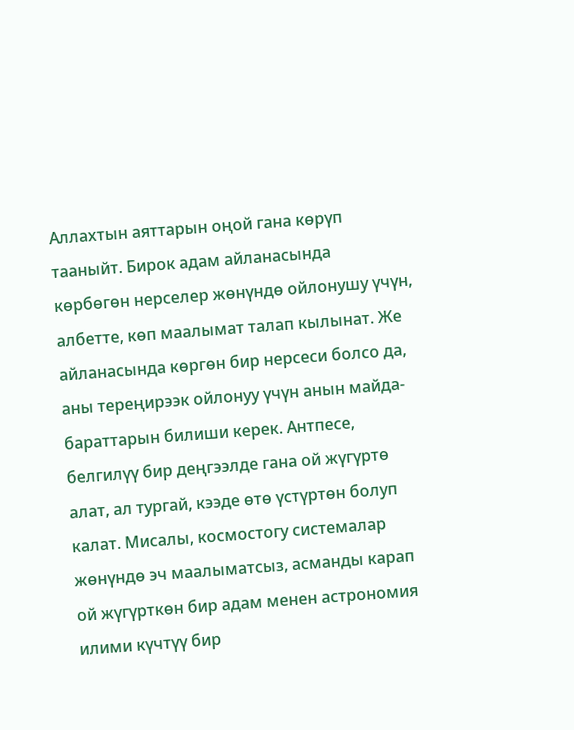Аллахтын аяттарын оңой гана көрүп тааныйт. Бирок адам айланасында көрбөгөн нерселер жөнүндө ойлонушу үчүн, албетте, көп маалымат талап кылынат. Же айланасында көргөн бир нерсеси болсо да, аны тереңирээк ойлонуу үчүн анын майда-бараттарын билиши керек. Антпесе, белгилүү бир деңгээлде гана ой жүгүртө алат, ал тургай, кээде өтө үстүртөн болуп калат. Мисалы, космостогу системалар жөнүндө эч маалыматсыз, асманды карап ой жүгүрткөн бир адам менен астрономия илими күчтүү бир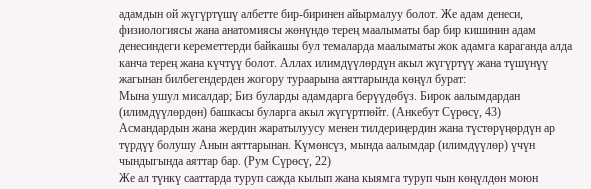адамдын ой жүгүртүшү албетте бир-биринен айырмалуу болот. Же адам денеси, физиологиясы жана анатомиясы жөнүндө терең маалыматы бар бир кишинин адам денесиндеги кереметтерди байкашы бул темаларда маалыматы жок адамга караганда алда канча терең жана күчтүү болот. Аллах илимдүүлөрдүн акыл жүгүртүү жана түшүнүү жагынан билбегендерден жогору тураарына аяттарында көңүл бурат:
Мына ушул мисалдар; Биз буларды адамдарга берүүдөбүз. Бирок аалымдардан (илимдүүлөрдөн) башкасы буларга акыл жүгүртпөйт. (Анкебут Сүрөсү, 43)
Асмандардын жана жердин жаратылуусу менен тилдериңердин жана түстөрүңөрдүн ар түрдүү болушу Анын аяттарынан. Күмөнсүз, мында аалымдар (илимдүүлөр) үчүн чындыгында аяттар бар. (Рум Сүрөсү, 22)
Же ал түнкү сааттарда туруп сажда кылып жана кыямга туруп чын көңүлдөн моюн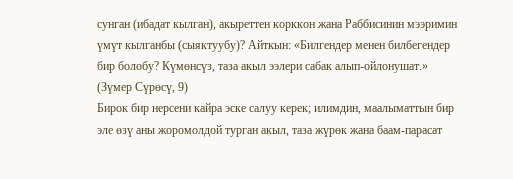сунган (ибадат кылган), акыреттен корккон жана Раббисинин мээримин үмүт кылганбы (сыяктуубу)? Айткын: «Билгендер менен билбегендер бир болобу? Күмөнсүз, таза акыл ээлери сабак алып-ойлонушат.» (Зүмер Сүрөсү, 9)
Бирок бир нерсени кайра эске салуу керек; илимдин, маалыматтын бир эле өзү аны жоромолдой турган акыл, таза жүрөк жана баам-парасат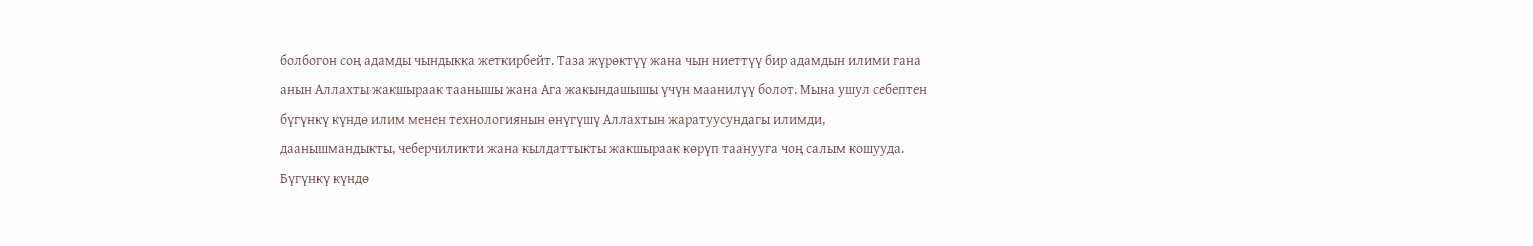болбогон соң адамды чындыкка жеткирбейт. Таза жүрөктүү жана чын ниеттүү бир адамдын илими гана анын Аллахты жакшыраак таанышы жана Ага жакындашышы үчүн маанилүү болот. Мына ушул себептен бүгүнкү күндө илим менен технологиянын өнүгүшү Аллахтын жаратуусундагы илимди, даанышмандыкты, чеберчиликти жана кылдаттыкты жакшыраак көрүп таанууга чоң салым кошууда.
Бүгүнкү күндө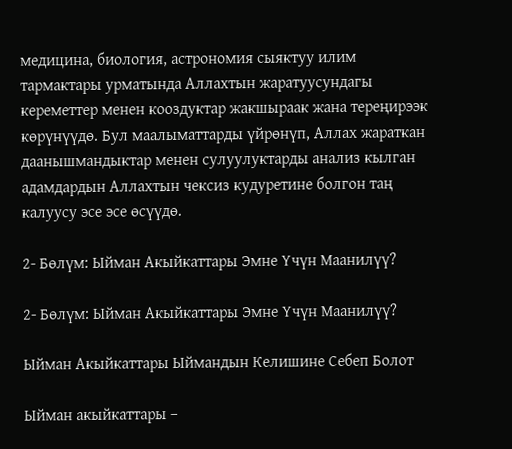медицина, биология, астрономия сыяктуу илим тармактары урматында Аллахтын жаратуусундагы кереметтер менен кооздуктар жакшыраак жана тереңирээк көрүнүүдө. Бул маалыматтарды үйрөнүп, Аллах жараткан даанышмандыктар менен сулуулуктарды анализ кылган адамдардын Аллахтын чексиз кудуретине болгон таң калуусу эсе эсе өсүүдө.

2- Бөлүм: Ыйман Акыйкаттары Эмне Үчүн Маанилүү?

2- Бөлүм: Ыйман Акыйкаттары Эмне Үчүн Маанилүү?

Ыйман Акыйкаттары Ыймандын Келишине Себеп Болот

Ыйман акыйкаттары –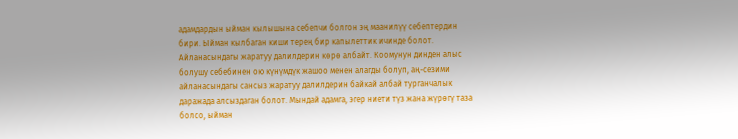адамдардын ыйман кылышына себепчи болгон эң маанилүү себептердин бири. Ыйман кылбаган киши терең бир капылеттик ичинде болот. Айланасындагы жаратуу далилдерин көрө албайт. Коомунун динден алыс болушу себебинен ою күнүмдүк жашоо менен алагды болуп, аң-сезими айланасындагы сансыз жаратуу далилдерин байкай албай турганчалык даражада алсыздаган болот. Мындай адамга, эгер ниети түз жана жүрөгү таза болсо, ыйман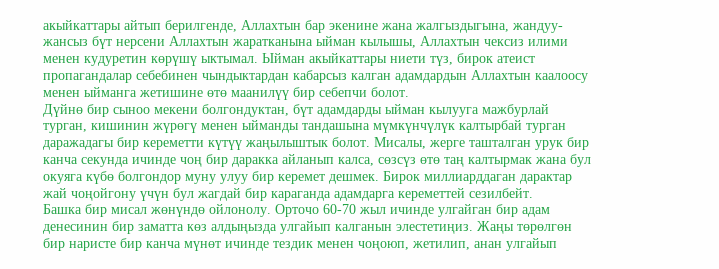акыйкаттары айтып берилгенде, Аллахтын бар экенине жана жалгыздыгына, жандуу-жансыз бүт нерсени Аллахтын жаратканына ыйман кылышы, Аллахтын чексиз илими менен кудуретин көрүшү ыктымал. Ыйман акыйкаттары ниети түз, бирок атеист пропагандалар себебинен чындыктардан кабарсыз калган адамдардын Аллахтын каалоосу менен ыйманга жетишине өтө маанилүү бир себепчи болот.
Дүйнө бир сыноо мекени болгондуктан, бүт адамдарды ыйман кылууга мажбурлай турган, кишинин жүрөгү менен ыйманды тандашына мүмкүнчүлүк калтырбай турган даражадагы бир кереметти күтүү жаңылыштык болот. Мисалы, жерге ташталган урук бир канча секунда ичинде чоң бир даракка айланып калса, сөзсүз өтө таң калтырмак жана бул окуяга күбө болгондор муну улуу бир керемет дешмек. Бирок миллиарддаган дарактар жай чоңойгону үчүн бул жагдай бир караганда адамдарга кереметтей сезилбейт.
Башка бир мисал жөнүндө ойлонолу. Орточо 60-70 жыл ичинде улгайган бир адам денесинин бир заматта көз алдыңызда улгайып калганын элестетиңиз. Жаңы төрөлгөн бир наристе бир канча мүнөт ичинде тездик менен чоңоюп, жетилип, анан улгайып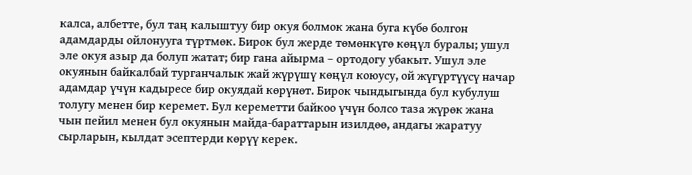калса, албетте, бул таң калыштуу бир окуя болмок жана буга күбө болгон адамдарды ойлонууга түртмөк. Бирок бул жерде төмөнкүгө көңүл буралы; ушул эле окуя азыр да болуп жатат; бир гана айырма – ортодогу убакыт. Ушул эле окуянын байкалбай турганчалык жай жүрүшү көңүл коюусу, ой жүгүртүүсү начар адамдар үчүн кадыресе бир окуядай көрүнөт. Бирок чындыгында бул кубулуш толугу менен бир керемет. Бул кереметти байкоо үчүн болсо таза жүрөк жана чын пейил менен бул окуянын майда-бараттарын изилдөө, андагы жаратуу сырларын, кылдат эсептерди көрүү керек.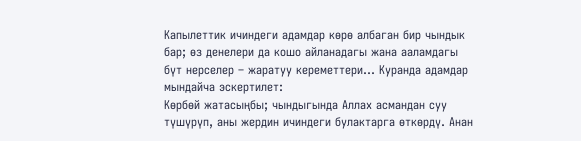Капылеттик ичиндеги адамдар көрө албаган бир чындык бар; өз денелери да кошо айланадагы жана ааламдагы бүт нерселер – жаратуу кереметтери... Куранда адамдар мындайча эскертилет:
Көрбөй жатасыңбы; чындыгында Аллах асмандан суу түшүрүп, аны жердин ичиндеги булактарга өткөрдү. Анан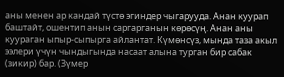аны менен ар кандай түстө эгиндер чыгарууда. Анан куурап баштайт, ошентип анын саргарганын көрөсүң. Анан аны куураган ыпыр-сыпырга айлантат. Күмөнсүз, мында таза акыл ээлери үчүн чындыгында насаат алына турган бир сабак (зикир) бар. (Зүмер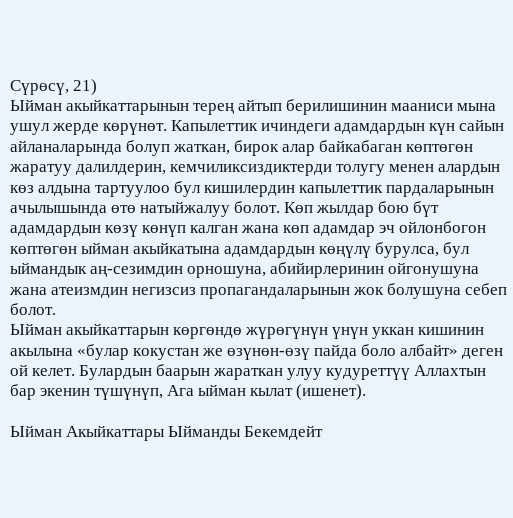Сүрөсү, 21)
Ыйман акыйкаттарынын терең айтып берилишинин мааниси мына ушул жерде көрүнөт. Капылеттик ичиндеги адамдардын күн сайын айланаларында болуп жаткан, бирок алар байкабаган көптөгөн жаратуу далилдерин, кемчиликсиздиктерди толугу менен алардын көз алдына тартуулоо бул кишилердин капылеттик пардаларынын ачылышында өтө натыйжалуу болот. Көп жылдар бою бүт адамдардын көзү көнүп калган жана көп адамдар эч ойлонбогон көптөгөн ыйман акыйкатына адамдардын көңүлү бурулса, бул ыймандык аң-сезимдин орношуна, абийирлеринин ойгонушуна жана атеизмдин негизсиз пропагандаларынын жок болушуна себеп болот.
Ыйман акыйкаттарын көргөндө жүрөгүнүн үнүн уккан кишинин акылына «булар кокустан же өзүнөн-өзү пайда боло албайт» деген ой келет. Булардын баарын жараткан улуу кудуреттүү Аллахтын бар экенин түшүнүп, Ага ыйман кылат (ишенет).

Ыйман Акыйкаттары Ыйманды Бекемдейт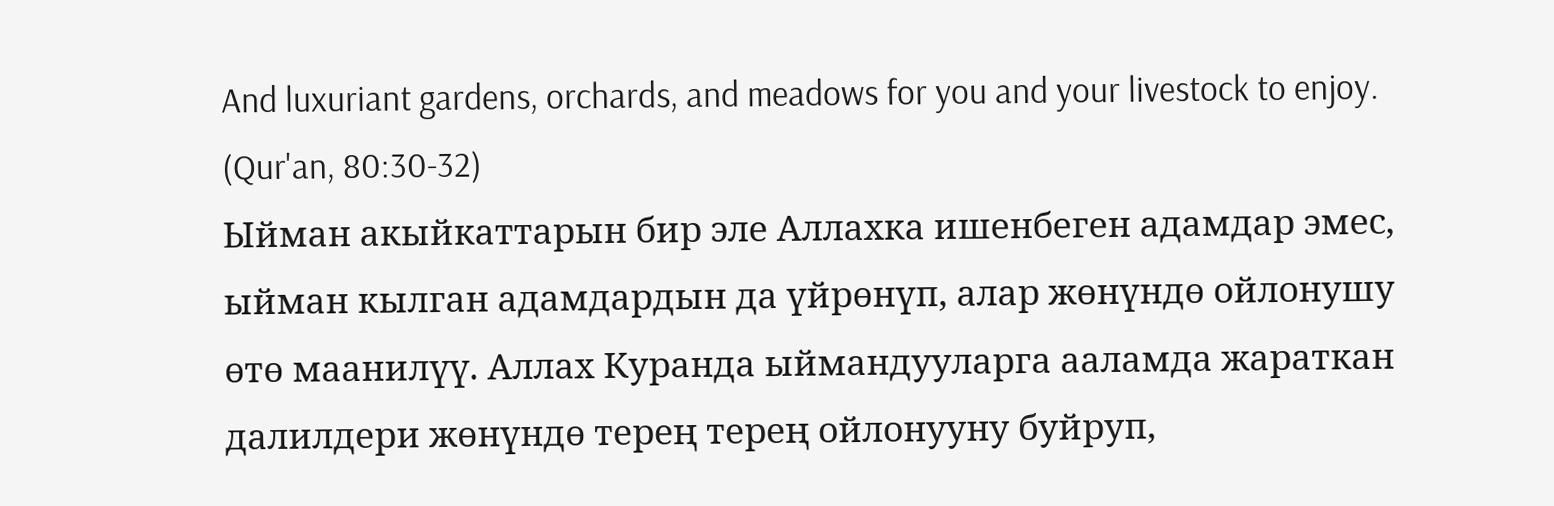And luxuriant gardens, orchards, and meadows for you and your livestock to enjoy.
(Qur'an, 80:30-32)
Ыйман акыйкаттарын бир эле Аллахка ишенбеген адамдар эмес, ыйман кылган адамдардын да үйрөнүп, алар жөнүндө ойлонушу өтө маанилүү. Аллах Куранда ыймандууларга ааламда жараткан далилдери жөнүндө терең терең ойлонууну буйруп,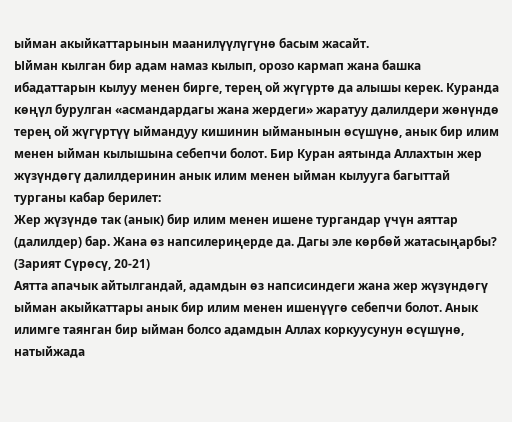ыйман акыйкаттарынын маанилүүлүгүнө басым жасайт.
Ыйман кылган бир адам намаз кылып, орозо кармап жана башка ибадаттарын кылуу менен бирге, терең ой жүгүртө да алышы керек. Куранда көңүл бурулган «асмандардагы жана жердеги» жаратуу далилдери жөнүндө терең ой жүгүртүү ыймандуу кишинин ыйманынын өсүшүнө, анык бир илим менен ыйман кылышына себепчи болот. Бир Куран аятында Аллахтын жер жүзүндөгү далилдеринин анык илим менен ыйман кылууга багыттай турганы кабар берилет:
Жер жүзүндө так (анык) бир илим менен ишене тургандар үчүн аяттар (далилдер) бар. Жана өз напсилериңерде да. Дагы эле көрбөй жатасыңарбы? (Зарият Сүрөсү, 20-21)
Аятта апачык айтылгандай, адамдын өз напсисиндеги жана жер жүзүндөгү ыйман акыйкаттары анык бир илим менен ишенүүгө себепчи болот. Анык илимге таянган бир ыйман болсо адамдын Аллах коркуусунун өсүшүнө, натыйжада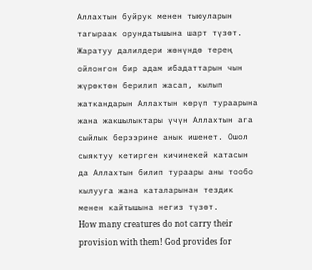Аллахтын буйрук менен тыюуларын тагыраак орундатышына шарт түзөт. Жаратуу далилдери жөнүндө терең ойлонгон бир адам ибадаттарын чын жүрөктөн берилип жасап, кылып жаткандарын Аллахтын көрүп тураарына жана жакшылыктары үчүн Аллахтын ага сыйлык берээрине анык ишенет. Ошол сыяктуу кетирген кичинекей катасын да Аллахтын билип тураары аны тообо кылууга жана каталарынан тездик менен кайтышына негиз түзөт.
How many creatures do not carry their provision with them! God provides for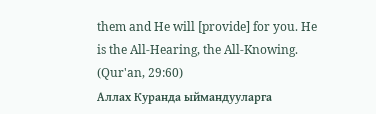them and He will [provide] for you. He is the All-Hearing, the All-Knowing.
(Qur'an, 29:60)
Аллах Куранда ыймандууларга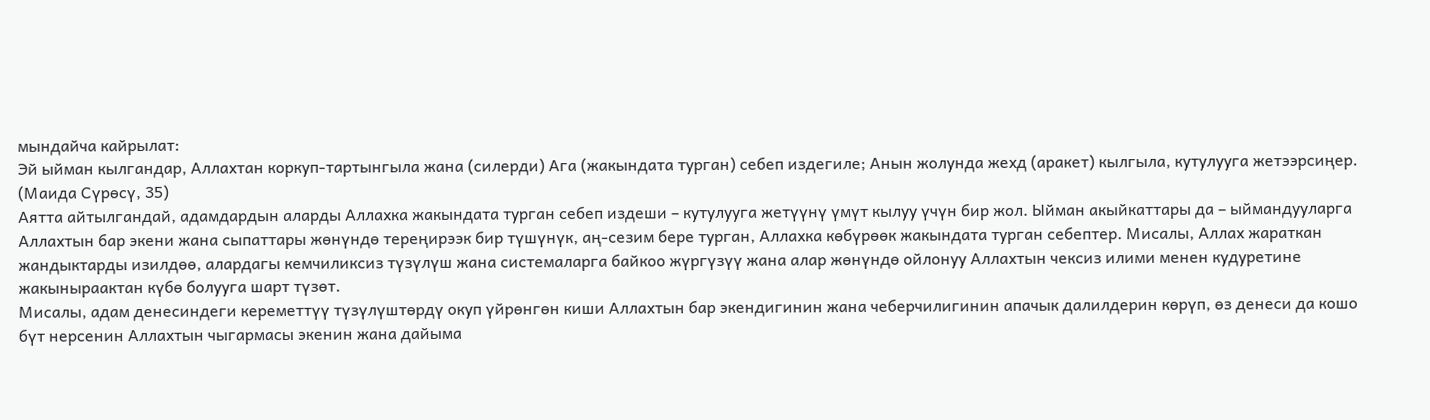мындайча кайрылат:
Эй ыйман кылгандар, Аллахтан коркуп-тартынгыла жана (силерди) Ага (жакындата турган) себеп издегиле; Анын жолунда жехд (аракет) кылгыла, кутулууга жетээрсиңер. (Маида Сүрөсү, 35)
Аятта айтылгандай, адамдардын аларды Аллахка жакындата турган себеп издеши – кутулууга жетүүнү үмүт кылуу үчүн бир жол. Ыйман акыйкаттары да – ыймандууларга Аллахтын бар экени жана сыпаттары жөнүндө тереңирээк бир түшүнүк, аң-сезим бере турган, Аллахка көбүрөөк жакындата турган себептер. Мисалы, Аллах жараткан жандыктарды изилдөө, алардагы кемчиликсиз түзүлүш жана системаларга байкоо жүргүзүү жана алар жөнүндө ойлонуу Аллахтын чексиз илими менен кудуретине жакыныраактан күбө болууга шарт түзөт.
Мисалы, адам денесиндеги кереметтүү түзүлүштөрдү окуп үйрөнгөн киши Аллахтын бар экендигинин жана чеберчилигинин апачык далилдерин көрүп, өз денеси да кошо бүт нерсенин Аллахтын чыгармасы экенин жана дайыма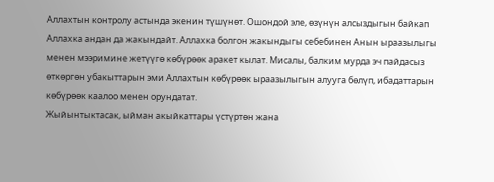Аллахтын контролу астында экенин түшүнөт. Ошондой эле, өзүнүн алсыздыгын байкап Аллахка андан да жакындайт. Аллахка болгон жакындыгы себебинен Анын ыраазылыгы менен мээримине жетүүгө көбүрөөк аракет кылат. Мисалы, балким мурда эч пайдасыз өткөргөн убакыттарын эми Аллахтын көбүрөөк ыраазылыгын алууга бөлүп, ибадаттарын көбүрөөк каалоо менен орундатат.
Жыйынтыктасак, ыйман акыйкаттары үстүртөн жана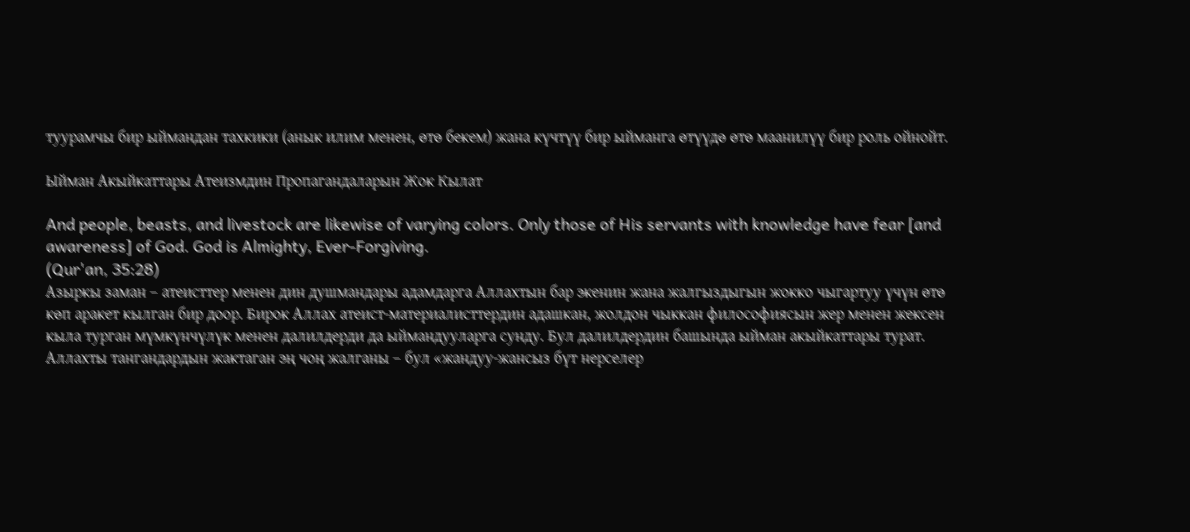туурамчы бир ыймандан тахкики (анык илим менен, өтө бекем) жана күчтүү бир ыйманга өтүүдө өтө маанилүү бир роль ойнойт.

Ыйман Акыйкаттары Атеизмдин Пропагандаларын Жок Кылат

And people, beasts, and livestock are likewise of varying colors. Only those of His servants with knowledge have fear [and awareness] of God. God is Almighty, Ever-Forgiving.
(Qur'an, 35:28)
Азыркы заман – атеисттер менен дин душмандары адамдарга Аллахтын бар экенин жана жалгыздыгын жокко чыгартуу үчүн өтө көп аракет кылган бир доор. Бирок Аллах атеист-материалисттердин адашкан, жолдон чыккан философиясын жер менен жексен кыла турган мүмкүнчүлүк менен далилдерди да ыймандууларга сунду. Бул далилдердин башында ыйман акыйкаттары турат.
Аллахты тангандардын жактаган эң чоң жалганы – бул «жандуу-жансыз бүт нерселер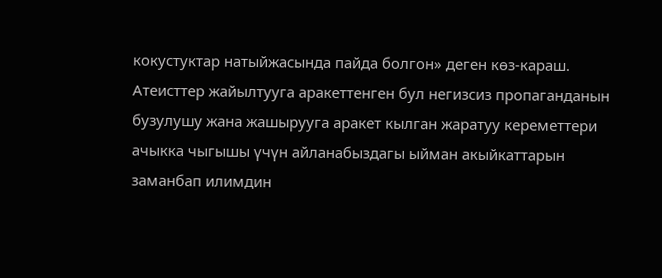кокустуктар натыйжасында пайда болгон» деген көз-караш. Атеисттер жайылтууга аракеттенген бул негизсиз пропаганданын бузулушу жана жашырууга аракет кылган жаратуу кереметтери ачыкка чыгышы үчүн айланабыздагы ыйман акыйкаттарын заманбап илимдин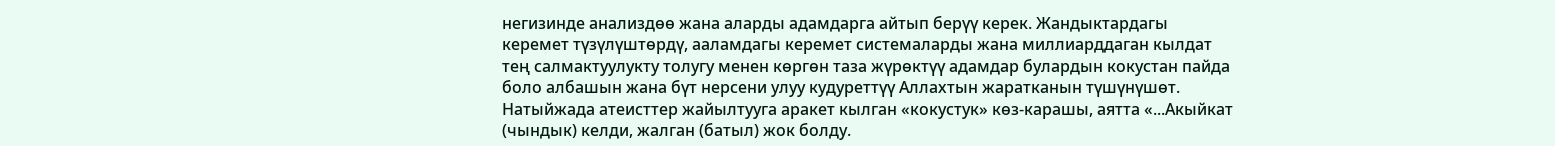негизинде анализдөө жана аларды адамдарга айтып берүү керек. Жандыктардагы керемет түзүлүштөрдү, ааламдагы керемет системаларды жана миллиарддаган кылдат тең салмактуулукту толугу менен көргөн таза жүрөктүү адамдар булардын кокустан пайда боло албашын жана бүт нерсени улуу кудуреттүү Аллахтын жаратканын түшүнүшөт. Натыйжада атеисттер жайылтууга аракет кылган «кокустук» көз-карашы, аятта «...Акыйкат (чындык) келди, жалган (батыл) жок болду.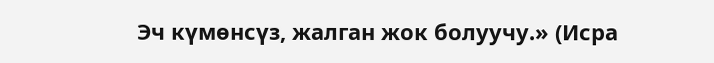Эч күмөнсүз, жалган жок болуучу.» (Исра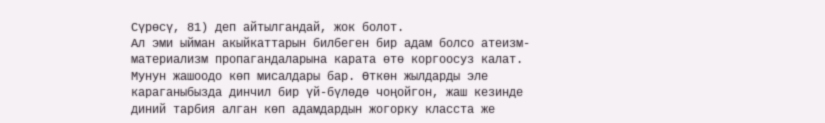Сүрөсү, 81) деп айтылгандай, жок болот.
Ал эми ыйман акыйкаттарын билбеген бир адам болсо атеизм-материализм пропагандаларына карата өтө коргоосуз калат. Мунун жашоодо көп мисалдары бар. Өткөн жылдарды эле караганыбызда динчил бир үй-бүлөдө чоңойгон, жаш кезинде диний тарбия алган көп адамдардын жогорку класста же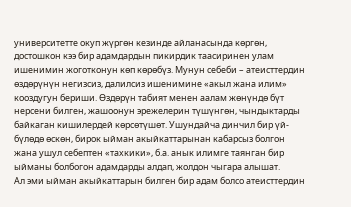университетте окуп жүргөн кезинде айланасында көргөн, достошкон кээ бир адамдардын пикирдик таасиринен улам ишенимин жоготконун көп көрөбүз. Мунун себеби – атеисттердин өздөрүнүн негизсиз, далилсиз ишенимине «акыл жана илим» кооздугун бериши. Өздөрүн табият менен аалам жөнүндө бүт нерсени билген, жашоонун эрежелерин түшүнгөн, чындыктарды байкаган кишилердей көрсөтүшөт. Ушундайча динчил бир үй-бүлөдө өскөн, бирок ыйман акыйкаттарынан кабарсыз болгон жана ушул себептен «тахкики», б.а. анык илимге таянган бир ыйманы болбогон адамдарды алдап, жолдон чыгара алышат.
Ал эми ыйман акыйкаттарын билген бир адам болсо атеисттердин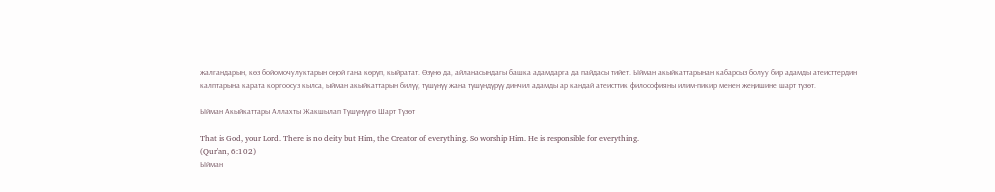жалгандарын, көз бойомочулуктарын оңой гана көрүп, кыйратат. Өзүнө да, айланасындагы башка адамдарга да пайдасы тийет. Ыйман акыйкаттарынан кабарсыз болуу бир адамды атеисттердин калптарына карата коргоосуз кылса, ыйман акыйкаттарын билүү, түшүнүү жана түшүндүрүү динчил адамды ар кандай атеисттик философияны илим-пикир менен жеңишине шарт түзөт.

Ыйман Акыйкаттары Аллахты Жакшылап Түшүнүүгө Шарт Түзөт

That is God, your Lord. There is no deity but Him, the Creator of everything. So worship Him. He is responsible for everything.
(Qur'an, 6:102)
Ыйман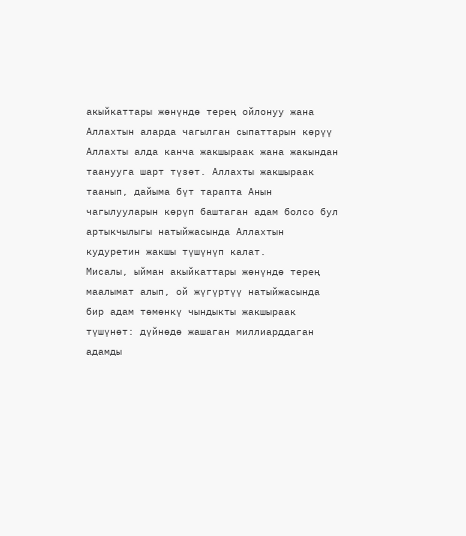акыйкаттары жөнүндө терең ойлонуу жана Аллахтын аларда чагылган сыпаттарын көрүү Аллахты алда канча жакшыраак жана жакындан таанууга шарт түзөт. Аллахты жакшыраак таанып, дайыма бүт тарапта Анын чагылууларын көрүп баштаган адам болсо бул артыкчылыгы натыйжасында Аллахтын кудуретин жакшы түшүнүп калат.
Мисалы, ыйман акыйкаттары жөнүндө терең маалымат алып, ой жүгүртүү натыйжасында бир адам төмөнкү чындыкты жакшыраак түшүнөт: дүйнөдө жашаган миллиарддаган адамды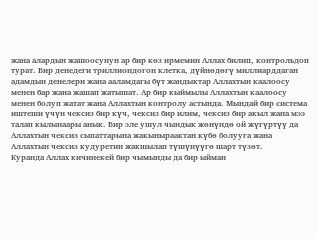жана алардын жашоосунун ар бир көз ирмемин Аллах билип, контрольдоп турат. Бир денедеги триллиондогон клетка, дүйнөдөгү миллиарддаган адамдын денелери жана ааламдагы бүт жандыктар Аллахтын каалоосу менен бар жана жашап жатышат. Ар бир кыймылы Аллахтын каалоосу менен болуп жатат жана Аллахтын контролу астында. Мындай бир система иштеши үчүн чексиз бир күч, чексиз бир илим, чексиз бир акыл жана мээ талап кылынаары анык. Бир эле ушул чындык жөнүндө ой жүгүртүү да Аллахтын чексиз сыпаттарына жакыныраактан күбө болууга жана Аллахтын чексиз кудуретин жакшылап түшүнүүгө шарт түзөт.
Куранда Аллах кичинекей бир чымынды да бир ыйман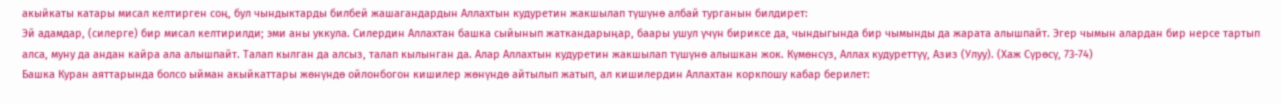акыйкаты катары мисал келтирген соң, бул чындыктарды билбей жашагандардын Аллахтын кудуретин жакшылап түшүнө албай турганын билдирет:
Эй адамдар, (силерге) бир мисал келтирилди; эми аны уккула. Силердин Аллахтан башка сыйынып жаткандарыңар, баары ушул үчүн бириксе да, чындыгында бир чымынды да жарата алышпайт. Эгер чымын алардан бир нерсе тартып алса, муну да андан кайра ала алышпайт. Талап кылган да алсыз, талап кылынган да. Алар Аллахтын кудуретин жакшылап түшүнө алышкан жок. Күмөнсүз, Аллах кудуреттүү, Азиз (Улуу). (Хаж Сүрөсү, 73-74)
Башка Куран аяттарында болсо ыйман акыйкаттары жөнүндө ойлонбогон кишилер жөнүндө айтылып жатып, ал кишилердин Аллахтан коркпошу кабар берилет: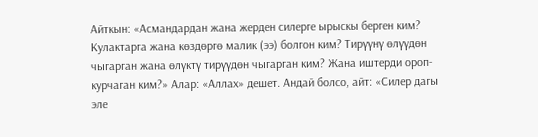Айткын: «Асмандардан жана жерден силерге ырыскы берген ким? Кулактарга жана көздөргө малик (ээ) болгон ким? Тирүүнү өлүүдөн чыгарган жана өлүктү тирүүдөн чыгарган ким? Жана иштерди ороп-курчаган ким?» Алар: «Аллах» дешет. Андай болсо, айт: «Силер дагы эле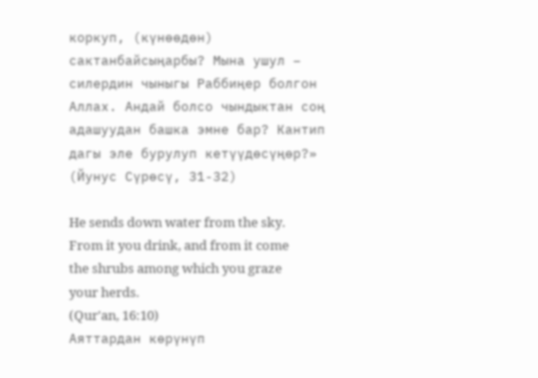коркуп, (күнөөдөн) сактанбайсыңарбы? Мына ушул – силердин чыныгы Раббиңер болгон Аллах. Андай болсо чындыктан соң адашуудан башка эмне бар? Кантип дагы эле бурулуп кетүүдөсүңөр?» (Йунус Сүрөсү, 31-32)

He sends down water from the sky. From it you drink, and from it come the shrubs among which you graze your herds.
(Qur'an, 16:10)
Аяттардан көрүнүп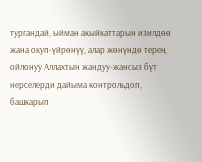тургандай, ыйман акыйкаттарын изилдөө жана окуп-үйрөнүү, алар жөнүндө терең ойлонуу Аллахтын жандуу-жансыз бүт нерселерди дайыма контрольдоп, башкарып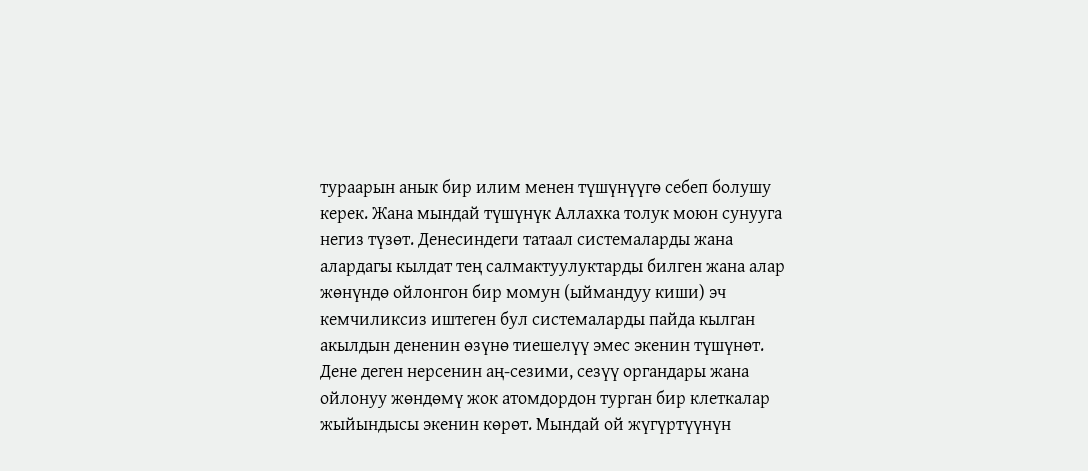тураарын анык бир илим менен түшүнүүгө себеп болушу керек. Жана мындай түшүнүк Аллахка толук моюн сунууга негиз түзөт. Денесиндеги татаал системаларды жана алардагы кылдат тең салмактуулуктарды билген жана алар жөнүндө ойлонгон бир момун (ыймандуу киши) эч кемчиликсиз иштеген бул системаларды пайда кылган акылдын дененин өзүнө тиешелүү эмес экенин түшүнөт. Дене деген нерсенин аң-сезими, сезүү органдары жана ойлонуу жөндөмү жок атомдордон турган бир клеткалар жыйындысы экенин көрөт. Мындай ой жүгүртүүнүн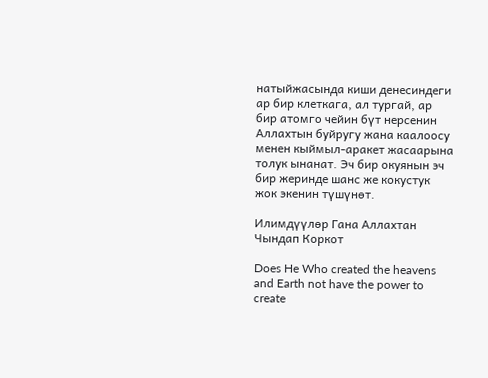натыйжасында киши денесиндеги ар бир клеткага, ал тургай, ар бир атомго чейин бүт нерсенин Аллахтын буйругу жана каалоосу менен кыймыл-аракет жасаарына толук ынанат. Эч бир окуянын эч бир жеринде шанс же кокустук жок экенин түшүнөт.

Илимдүүлөр Гана Аллахтан Чындап Коркот

Does He Who created the heavens and Earth not have the power to create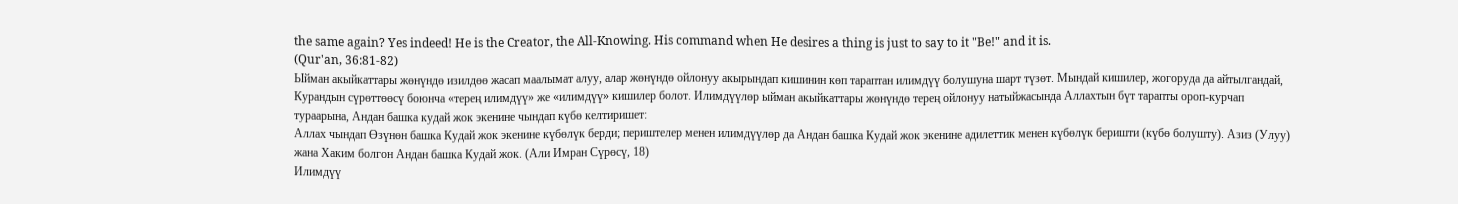the same again? Yes indeed! He is the Creator, the All-Knowing. His command when He desires a thing is just to say to it "Be!" and it is.
(Qur'an, 36:81-82)
Ыйман акыйкаттары жөнүндө изилдөө жасап маалымат алуу, алар жөнүндө ойлонуу акырындап кишинин көп тараптан илимдүү болушуна шарт түзөт. Мындай кишилер, жогоруда да айтылгандай, Курандын сүрөттөөсү боюнча «терең илимдүү» же «илимдүү» кишилер болот. Илимдүүлөр ыйман акыйкаттары жөнүндө терең ойлонуу натыйжасында Аллахтын бүт тарапты ороп-курчап тураарына, Андан башка кудай жок экенине чындап күбө келтиришет:
Аллах чындап Өзүнөн башка Кудай жок экенине күбөлүк берди; периштелер менен илимдүүлөр да Андан башка Кудай жок экенине адилеттик менен күбөлүк беришти (күбө болушту). Азиз (Улуу) жана Хаким болгон Андан башка Кудай жок. (Али Имран Сүрөсү, 18)
Илимдүү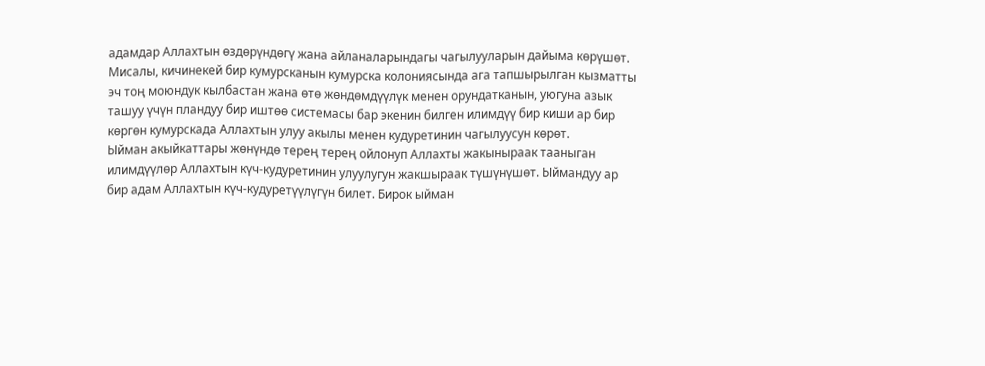адамдар Аллахтын өздөрүндөгү жана айланаларындагы чагылууларын дайыма көрүшөт. Мисалы, кичинекей бир кумурсканын кумурска колониясында ага тапшырылган кызматты эч тоң моюндук кылбастан жана өтө жөндөмдүүлүк менен орундатканын, уюгуна азык ташуу үчүн пландуу бир иштөө системасы бар экенин билген илимдүү бир киши ар бир көргөн кумурскада Аллахтын улуу акылы менен кудуретинин чагылуусун көрөт.
Ыйман акыйкаттары жөнүндө терең терең ойлонуп Аллахты жакыныраак тааныган илимдүүлөр Аллахтын күч-кудуретинин улуулугун жакшыраак түшүнүшөт. Ыймандуу ар бир адам Аллахтын күч-кудуретүүлүгүн билет. Бирок ыйман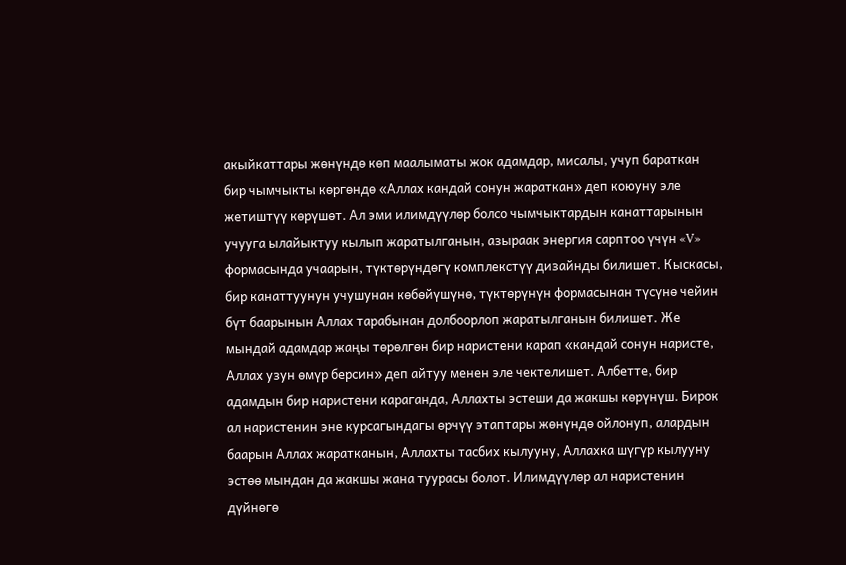акыйкаттары жөнүндө көп маалыматы жок адамдар, мисалы, учуп бараткан бир чымчыкты көргөндө «Аллах кандай сонун жараткан» деп коюуну эле жетиштүү көрүшөт. Ал эми илимдүүлөр болсо чымчыктардын канаттарынын учууга ылайыктуу кылып жаратылганын, азыраак энергия сарптоо үчүн «V» формасында учаарын, түктөрүндөгү комплекстүү дизайнды билишет. Кыскасы, бир канаттуунун учушунан көбөйүшүнө, түктөрүнүн формасынан түсүнө чейин бүт баарынын Аллах тарабынан долбоорлоп жаратылганын билишет. Же мындай адамдар жаңы төрөлгөн бир наристени карап «кандай сонун наристе, Аллах узун өмүр берсин» деп айтуу менен эле чектелишет. Албетте, бир адамдын бир наристени караганда, Аллахты эстеши да жакшы көрүнүш. Бирок ал наристенин эне курсагындагы өрчүү этаптары жөнүндө ойлонуп, алардын баарын Аллах жаратканын, Аллахты тасбих кылууну, Аллахка шүгүр кылууну эстөө мындан да жакшы жана туурасы болот. Илимдүүлөр ал наристенин дүйнөгө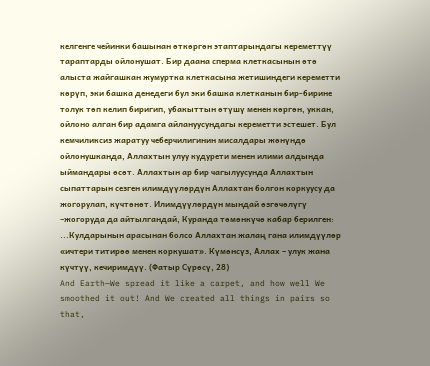келгенге чейинки башынан өткөргөн этаптарындагы кереметтүү тараптарды ойлонушат. Бир даана сперма клеткасынын өтө алыста жайгашкан жумуртка клеткасына жетишиндеги кереметти көрүп, эки башка денедеги бул эки башка клетканын бир-бирине толук төп келип биригип, убакыттын өтүшү менен көргөн, уккан, ойлоно алган бир адамга айлануусундагы кереметти эстешет. Бул кемчиликсиз жаратуу чеберчилигинин мисалдары жөнүндө ойлонушканда, Аллахтын улуу кудурети менен илими алдында ыймандары өсөт. Аллахтын ар бир чагылуусунда Аллахтын сыпаттарын сезген илимдүүлөрдүн Аллахтан болгон коркуусу да жогорулап, күчтөнөт. Илимдүүлөрдүн мындай өзгөчөлүгү –жогоруда да айтылгандай, Куранда төмөнкүчө кабар берилген:
...Кулдарынын арасынан болсо Аллахтан жалаң гана илимдүүлөр «ичтери титирөө менен коркушат». Күмөнсүз, Аллах – улук жана күчтүү, кечиримдүү. (Фатыр Сүрөсү, 28)
And Earth—We spread it like a carpet, and how well We smoothed it out! And We created all things in pairs so that,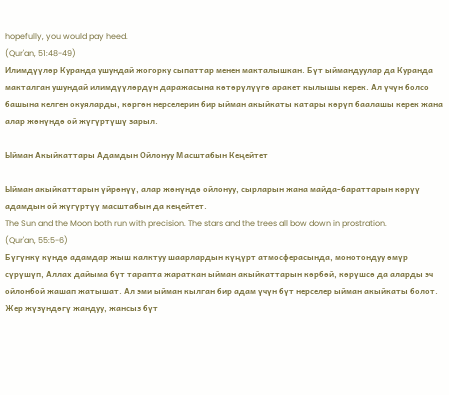hopefully, you would pay heed.
(Qur'an, 51:48-49)
Илимдүүлөр Куранда ушундай жогорку сыпаттар менен макталышкан. Бүт ыймандуулар да Куранда макталган ушундай илимдүүлөрдүн даражасына көтөрүлүүгө аракет кылышы керек. Ал үчүн болсо башына келген окуяларды, көргөн нерселерин бир ыйман акыйкаты катары көрүп баалашы керек жана алар жөнүндө ой жүгүртүшү зарыл.

Ыйман Акыйкаттары Адамдын Ойлонуу Масштабын Кеңейтет

Ыйман акыйкаттарын үйрөнүү, алар жөнүндө ойлонуу, сырларын жана майда-бараттарын көрүү адамдын ой жүгүртүү масштабын да кеңейтет.
The Sun and the Moon both run with precision. The stars and the trees all bow down in prostration.
(Qur'an, 55:5-6)
Бүгүнкү күндө адамдар жыш калктуу шаарлардын күңүрт атмосферасында, монотондуу өмүр сүрүшүп, Аллах дайыма бүт тарапта жараткан ыйман акыйкаттарын көрбөй, көрүшсө да аларды эч ойлонбой жашап жатышат. Ал эми ыйман кылган бир адам үчүн бүт нерселер ыйман акыйкаты болот. Жер жүзүндөгү жандуу, жансыз бүт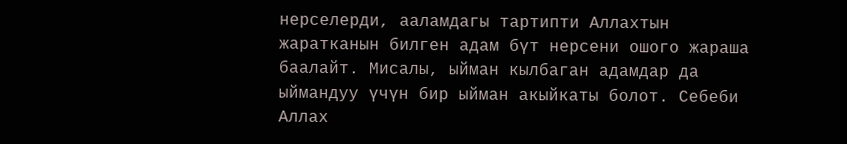нерселерди, ааламдагы тартипти Аллахтын жаратканын билген адам бүт нерсени ошого жараша баалайт. Мисалы, ыйман кылбаган адамдар да ыймандуу үчүн бир ыйман акыйкаты болот. Себеби Аллах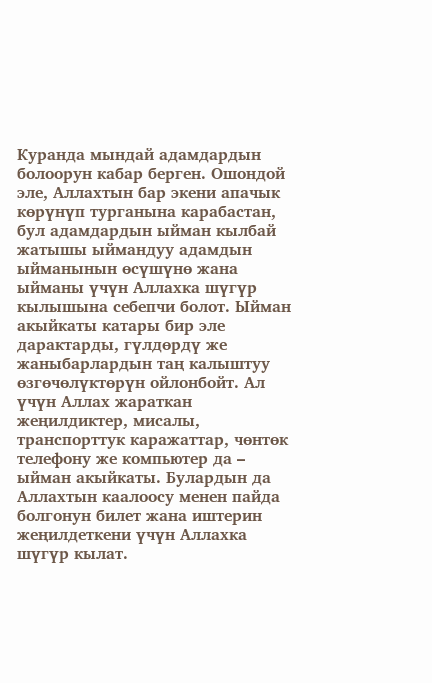Куранда мындай адамдардын болоорун кабар берген. Ошондой эле, Аллахтын бар экени апачык көрүнүп турганына карабастан, бул адамдардын ыйман кылбай жатышы ыймандуу адамдын ыйманынын өсүшүнө жана ыйманы үчүн Аллахка шүгүр кылышына себепчи болот. Ыйман акыйкаты катары бир эле дарактарды, гүлдөрдү же жаныбарлардын таң калыштуу өзгөчөлүктөрүн ойлонбойт. Ал үчүн Аллах жараткан жеңилдиктер, мисалы, транспорттук каражаттар, чөнтөк телефону же компьютер да – ыйман акыйкаты. Булардын да Аллахтын каалоосу менен пайда болгонун билет жана иштерин жеңилдеткени үчүн Аллахка шүгүр кылат.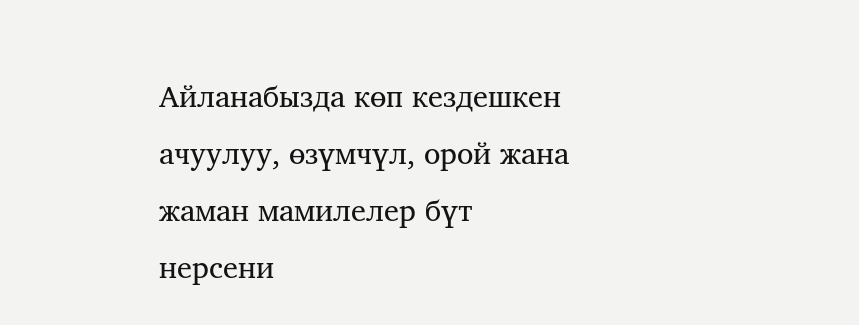Айланабызда көп кездешкен ачуулуу, өзүмчүл, орой жана жаман мамилелер бүт нерсени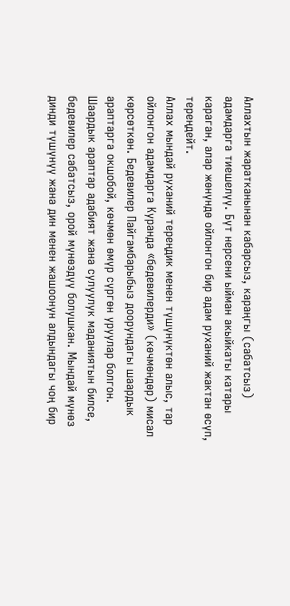Аллахтын жаратканынан кабарсыз, караңгы (сабатсыз) адамдарга тиешелүү. Бүт нерсени ыйман акыйкаты катары караган, алар жөнүндө ойлонгон бир адам руханий жактан өсүп, тереңдейт.
Аллах мындай руханий тереңдик менен түшүнүктөн алыс, тар ойлонгон адамдарга Куранда «бедевилерди» (көчмөндөр) мисал көрсөткөн. Бедевилер Пайгамбарыбыз доорундагы шаардык араптарга окшобой, көчмөн өмүр сүргөн уруулар болгон. Шаардык араптар адабият жана сулуулук маданиятын билсе, бедевилер сабатсыз, орой мүнөздүү болушкан. Мындай мүнөз динди түшүнүү жана дин менен жашоонун алдындагы чоң бир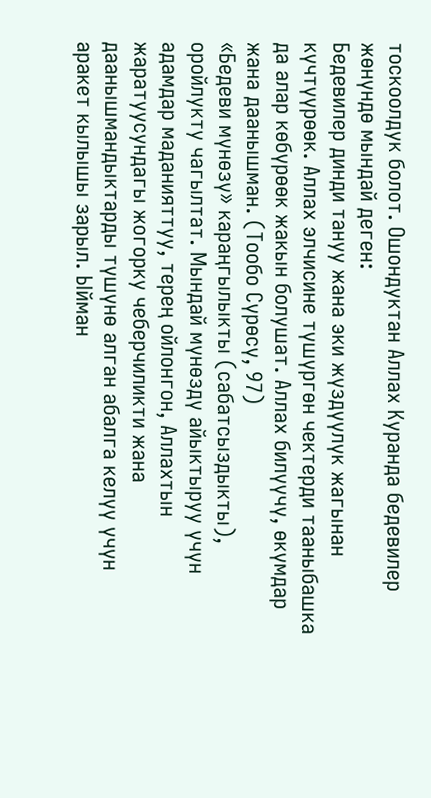тоскоолдук болот. Ошондуктан Аллах Куранда бедевилер жөнүндө мындай деген:
Бедевилер динди тануу жана эки жүздүүлүк жагынан күчтүүрөөк. Аллах элчисине түшүргөн чектерди тааныбашка да алар көбүрөөк жакын болушат. Аллах билүүчү, өкүмдар жана даанышман. (Тообо Сүрөсү, 97)
«Бедеви мүнөзү» караңгылыкты (сабатсыздыкты), оройлукту чагылтат. Мындай мүнөздү айыктыруу үчүн адамдар маданияттуу, терең ойлонгон, Аллахтын жаратуусундагы жогорку чеберчиликти жана даанышмандыктарды түшүнө алган абалга келүү үчүн аракет кылышы зарыл. Ыйман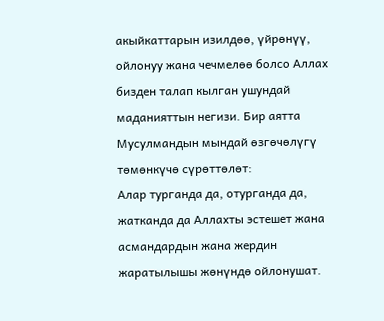акыйкаттарын изилдөө, үйрөнүү, ойлонуу жана чечмелөө болсо Аллах бизден талап кылган ушундай маданияттын негизи. Бир аятта Мусулмандын мындай өзгөчөлүгү төмөнкүчө сүрөттөлөт:
Алар турганда да, отурганда да, жатканда да Аллахты эстешет жана асмандардын жана жердин жаратылышы жөнүндө ойлонушат.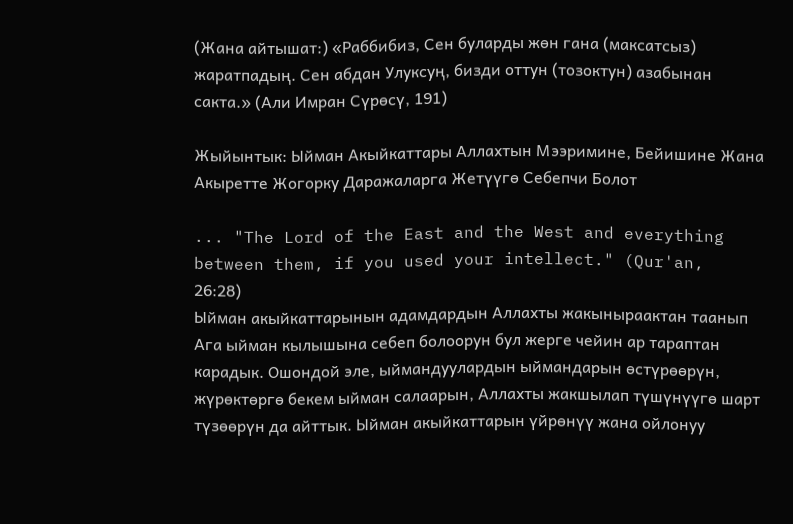(Жана айтышат:) «Раббибиз, Сен буларды жөн гана (максатсыз) жаратпадың. Сен абдан Улуксуң, бизди оттун (тозоктун) азабынан сакта.» (Али Имран Сүрөсү, 191)

Жыйынтык: Ыйман Акыйкаттары Аллахтын Мээримине, Бейишине Жана Акыретте Жогорку Даражаларга Жетүүгө Себепчи Болот

... "The Lord of the East and the West and everything between them, if you used your intellect." (Qur'an, 26:28)
Ыйман акыйкаттарынын адамдардын Аллахты жакыныраактан таанып Ага ыйман кылышына себеп болоорун бул жерге чейин ар тараптан карадык. Ошондой эле, ыймандуулардын ыймандарын өстүрөөрүн, жүрөктөргө бекем ыйман салаарын, Аллахты жакшылап түшүнүүгө шарт түзөөрүн да айттык. Ыйман акыйкаттарын үйрөнүү жана ойлонуу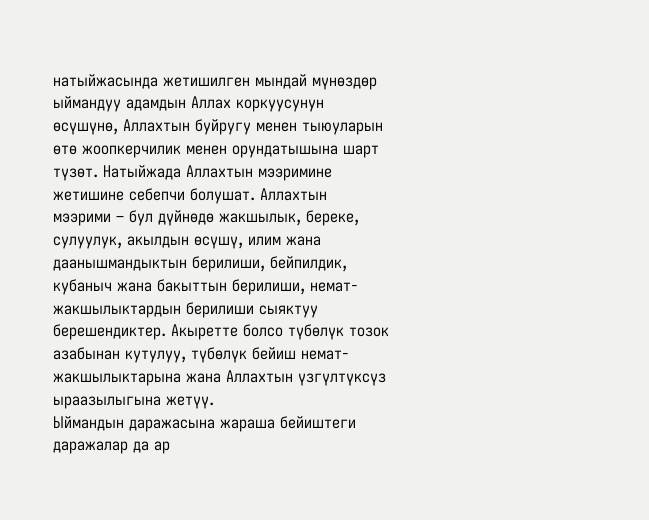натыйжасында жетишилген мындай мүнөздөр ыймандуу адамдын Аллах коркуусунун өсүшүнө, Аллахтын буйругу менен тыюуларын өтө жоопкерчилик менен орундатышына шарт түзөт. Натыйжада Аллахтын мээримине жетишине себепчи болушат. Аллахтын мээрими – бул дүйнөдө жакшылык, береке, сулуулук, акылдын өсүшү, илим жана даанышмандыктын берилиши, бейпилдик, кубаныч жана бакыттын берилиши, немат-жакшылыктардын берилиши сыяктуу берешендиктер. Акыретте болсо түбөлүк тозок азабынан кутулуу, түбөлүк бейиш немат-жакшылыктарына жана Аллахтын үзгүлтүксүз ыраазылыгына жетүү.
Ыймандын даражасына жараша бейиштеги даражалар да ар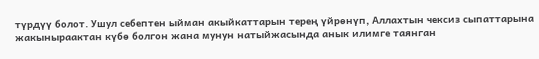түрдүү болот. Ушул себептен ыйман акыйкаттарын терең үйрөнүп, Аллахтын чексиз сыпаттарына жакыныраактан күбө болгон жана мунун натыйжасында анык илимге таянган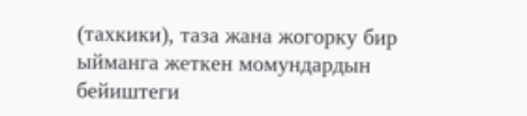(тахкики), таза жана жогорку бир ыйманга жеткен момундардын бейиштеги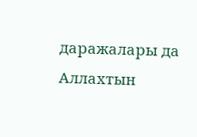даражалары да Аллахтын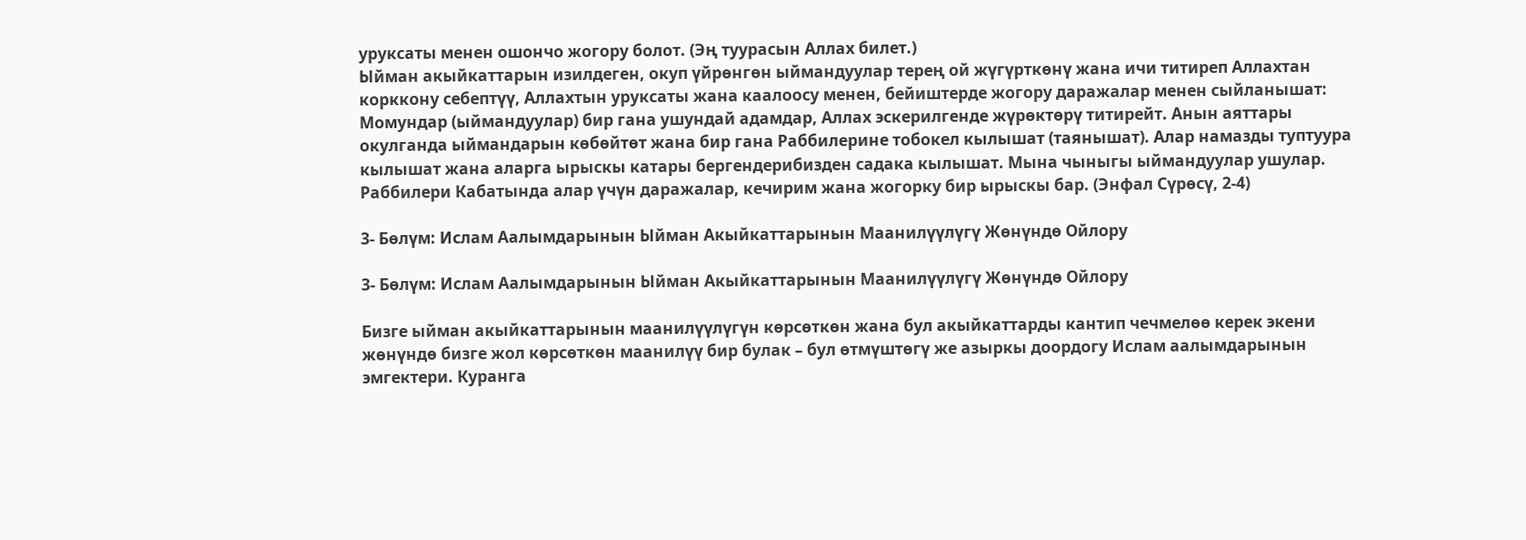уруксаты менен ошончо жогору болот. (Эң туурасын Аллах билет.)
Ыйман акыйкаттарын изилдеген, окуп үйрөнгөн ыймандуулар терең ой жүгүрткөнү жана ичи титиреп Аллахтан корккону себептүү, Аллахтын уруксаты жана каалоосу менен, бейиштерде жогору даражалар менен сыйланышат:
Момундар (ыймандуулар) бир гана ушундай адамдар, Аллах эскерилгенде жүрөктөрү титирейт. Анын аяттары окулганда ыймандарын көбөйтөт жана бир гана Раббилерине тобокел кылышат (таянышат). Алар намазды туптуура кылышат жана аларга ырыскы катары бергендерибизден садака кылышат. Мына чыныгы ыймандуулар ушулар. Раббилери Кабатында алар үчүн даражалар, кечирим жана жогорку бир ырыскы бар. (Энфал Сүрөсү, 2-4)

3- Бөлүм: Ислам Аалымдарынын Ыйман Акыйкаттарынын Маанилүүлүгү Жөнүндө Ойлору

3- Бөлүм: Ислам Аалымдарынын Ыйман Акыйкаттарынын Маанилүүлүгү Жөнүндө Ойлору

Бизге ыйман акыйкаттарынын маанилүүлүгүн көрсөткөн жана бул акыйкаттарды кантип чечмелөө керек экени жөнүндө бизге жол көрсөткөн маанилүү бир булак – бул өтмүштөгү же азыркы доордогу Ислам аалымдарынын эмгектери. Куранга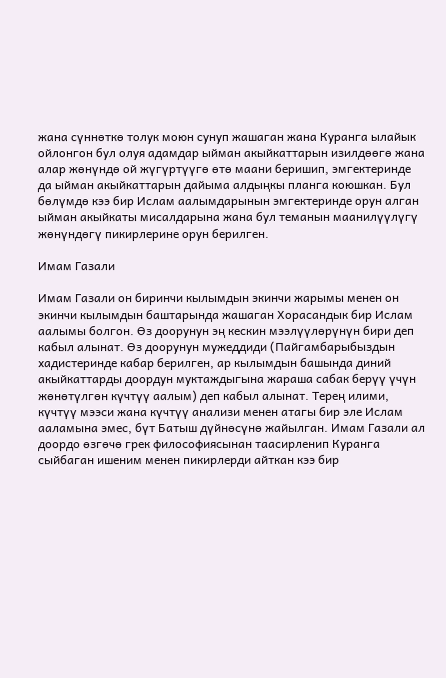жана сүннөткө толук моюн сунуп жашаган жана Куранга ылайык ойлонгон бул олуя адамдар ыйман акыйкаттарын изилдөөгө жана алар жөнүндө ой жүгүртүүгө өтө маани беришип, эмгектеринде да ыйман акыйкаттарын дайыма алдыңкы планга коюшкан. Бул бөлүмдө кээ бир Ислам аалымдарынын эмгектеринде орун алган ыйман акыйкаты мисалдарына жана бул теманын маанилүүлүгү жөнүндөгү пикирлерине орун берилген.

Имам Газали

Имам Газали он биринчи кылымдын экинчи жарымы менен он экинчи кылымдын баштарында жашаган Хорасандык бир Ислам аалымы болгон. Өз доорунун эң кескин мээлүүлөрүнүн бири деп кабыл алынат. Өз доорунун мужеддиди (Пайгамбарыбыздын хадистеринде кабар берилген, ар кылымдын башында диний акыйкаттарды доордун муктаждыгына жараша сабак берүү үчүн жөнөтүлгөн күчтүү аалым) деп кабыл алынат. Терең илими, күчтүү мээси жана күчтүү анализи менен атагы бир эле Ислам ааламына эмес, бүт Батыш дүйнөсүнө жайылган. Имам Газали ал доордо өзгөчө грек философиясынан таасирленип Куранга сыйбаган ишеним менен пикирлерди айткан кээ бир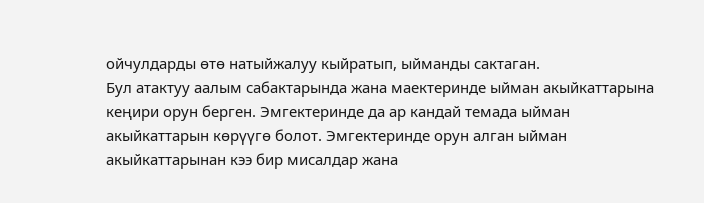ойчулдарды өтө натыйжалуу кыйратып, ыйманды сактаган.
Бул атактуу аалым сабактарында жана маектеринде ыйман акыйкаттарына кеңири орун берген. Эмгектеринде да ар кандай темада ыйман акыйкаттарын көрүүгө болот. Эмгектеринде орун алган ыйман акыйкаттарынан кээ бир мисалдар жана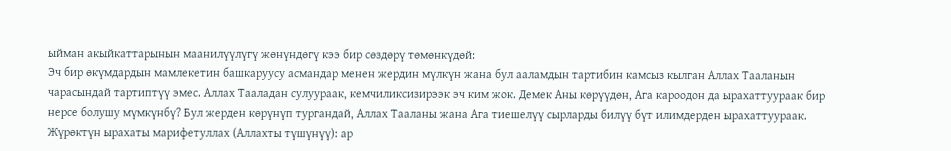ыйман акыйкаттарынын маанилүүлүгү жөнүндөгү кээ бир сөздөрү төмөнкүдөй:
Эч бир өкүмдардын мамлекетин башкаруусу асмандар менен жердин мүлкүн жана бул ааламдын тартибин камсыз кылган Аллах Тааланын чарасындай тартиптүү эмес. Аллах Тааладан сулуураак, кемчиликсизирээк эч ким жок. Демек Аны көрүүдөн, Ага кароодон да ырахаттуураак бир нерсе болушу мүмкүнбү? Бул жерден көрүнүп тургандай, Аллах Тааланы жана Ага тиешелүү сырларды билүү бүт илимдерден ырахаттуураак.
Жүрөктүн ырахаты марифетуллах (Аллахты түшүнүү): ар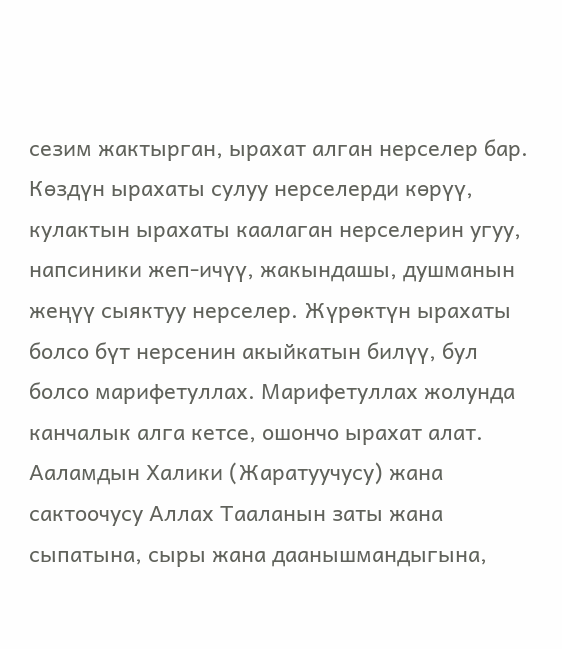сезим жактырган, ырахат алган нерселер бар. Көздүн ырахаты сулуу нерселерди көрүү, кулактын ырахаты каалаган нерселерин угуу, напсиники жеп-ичүү, жакындашы, душманын жеңүү сыяктуу нерселер. Жүрөктүн ырахаты болсо бүт нерсенин акыйкатын билүү, бул болсо марифетуллах. Марифетуллах жолунда канчалык алга кетсе, ошончо ырахат алат. Ааламдын Халики (Жаратуучусу) жана сактоочусу Аллах Тааланын заты жана сыпатына, сыры жана даанышмандыгына,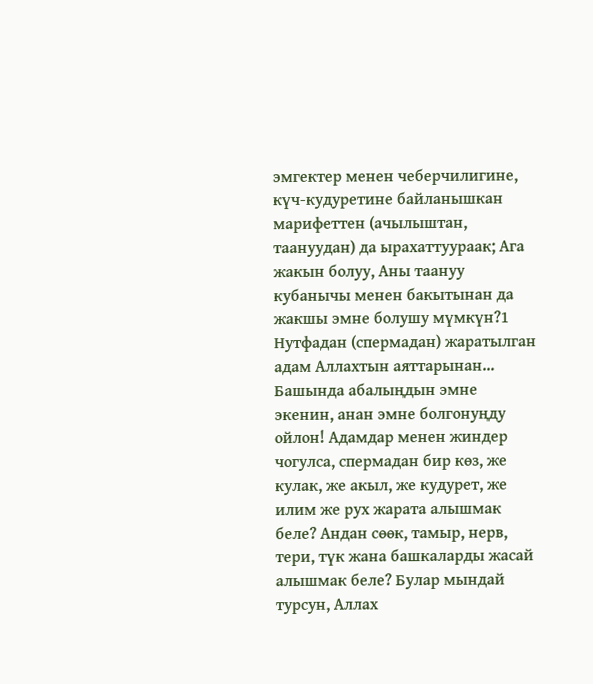эмгектер менен чеберчилигине, күч-кудуретине байланышкан марифеттен (ачылыштан, таануудан) да ырахаттуураак; Ага жакын болуу, Аны таануу кубанычы менен бакытынан да жакшы эмне болушу мүмкүн?1
Нутфадан (спермадан) жаратылган адам Аллахтын аяттарынан... Башында абалыңдын эмне экенин, анан эмне болгонуңду ойлон! Адамдар менен жиндер чогулса, спермадан бир көз, же кулак, же акыл, же кудурет, же илим же рух жарата алышмак беле? Андан сөөк, тамыр, нерв, тери, түк жана башкаларды жасай алышмак беле? Булар мындай турсун, Аллах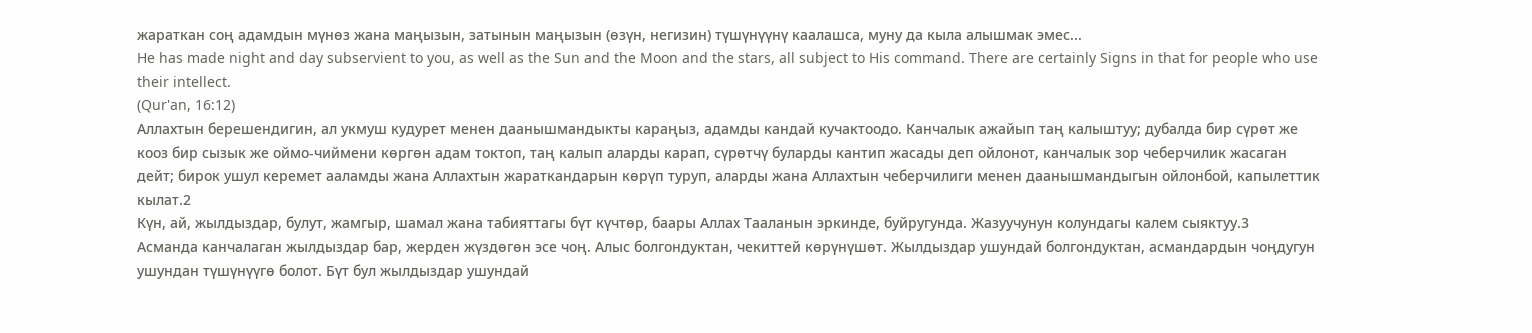жараткан соң адамдын мүнөз жана маңызын, затынын маңызын (өзүн, негизин) түшүнүүнү каалашса, муну да кыла алышмак эмес...
He has made night and day subservient to you, as well as the Sun and the Moon and the stars, all subject to His command. There are certainly Signs in that for people who use their intellect.
(Qur'an, 16:12)
Аллахтын берешендигин, ал укмуш кудурет менен даанышмандыкты караңыз, адамды кандай кучактоодо. Канчалык ажайып таң калыштуу; дубалда бир сүрөт же кооз бир сызык же оймо-чиймени көргөн адам токтоп, таң калып аларды карап, сүрөтчү буларды кантип жасады деп ойлонот, канчалык зор чеберчилик жасаган дейт; бирок ушул керемет ааламды жана Аллахтын жараткандарын көрүп туруп, аларды жана Аллахтын чеберчилиги менен даанышмандыгын ойлонбой, капылеттик кылат.2
Күн, ай, жылдыздар, булут, жамгыр, шамал жана табияттагы бүт күчтөр, баары Аллах Тааланын эркинде, буйругунда. Жазуучунун колундагы калем сыяктуу.3
Асманда канчалаган жылдыздар бар, жерден жүздөгөн эсе чоң. Алыс болгондуктан, чекиттей көрүнүшөт. Жылдыздар ушундай болгондуктан, асмандардын чоңдугун ушундан түшүнүүгө болот. Бүт бул жылдыздар ушундай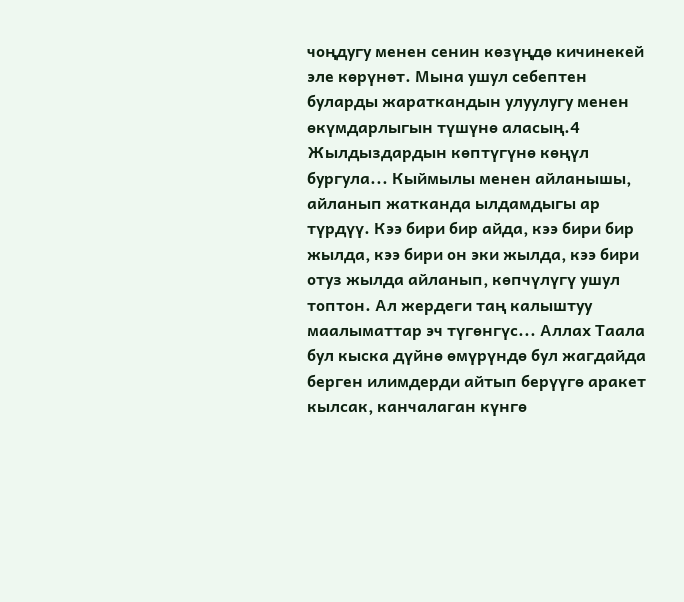чоңдугу менен сенин көзүңдө кичинекей эле көрүнөт. Мына ушул себептен буларды жараткандын улуулугу менен өкүмдарлыгын түшүнө аласың.4
Жылдыздардын көптүгүнө көңүл бургула... Кыймылы менен айланышы, айланып жатканда ылдамдыгы ар түрдүү. Кээ бири бир айда, кээ бири бир жылда, кээ бири он эки жылда, кээ бири отуз жылда айланып, көпчүлүгү ушул топтон. Ал жердеги таң калыштуу маалыматтар эч түгөнгүс... Аллах Таала бул кыска дүйнө өмүрүндө бул жагдайда берген илимдерди айтып берүүгө аракет кылсак, канчалаган күнгө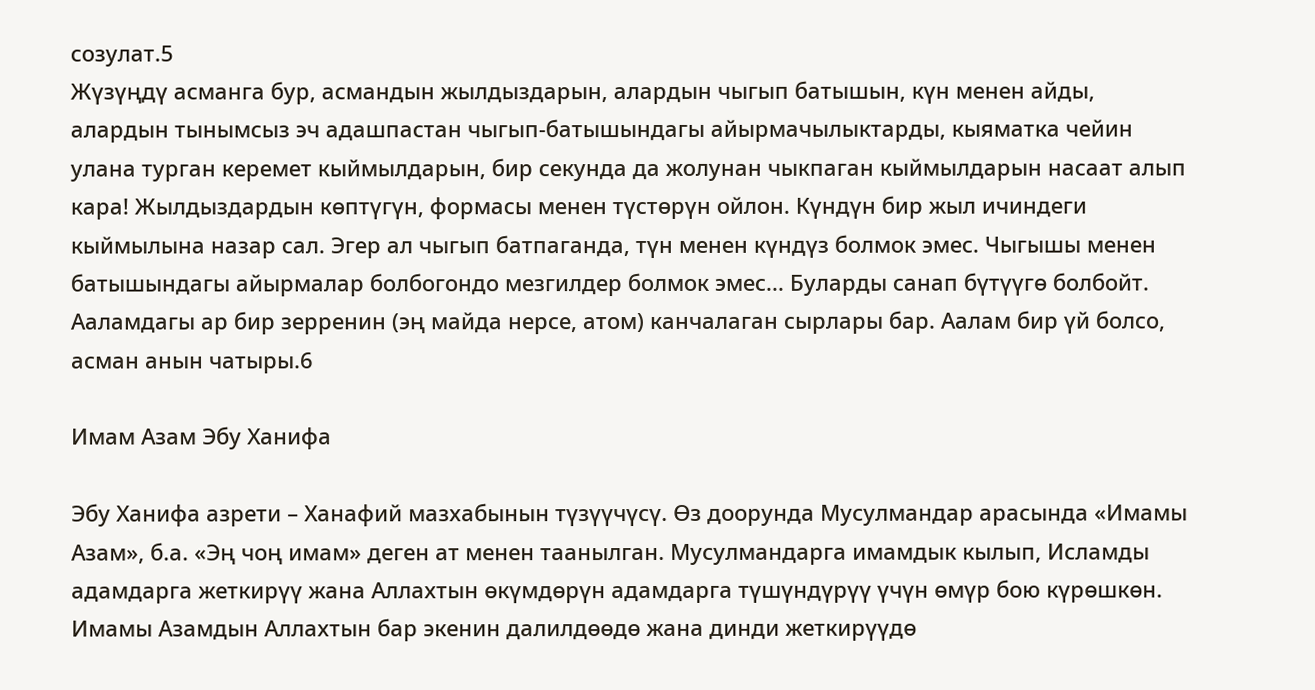созулат.5
Жүзүңдү асманга бур, асмандын жылдыздарын, алардын чыгып батышын, күн менен айды, алардын тынымсыз эч адашпастан чыгып-батышындагы айырмачылыктарды, кыяматка чейин улана турган керемет кыймылдарын, бир секунда да жолунан чыкпаган кыймылдарын насаат алып кара! Жылдыздардын көптүгүн, формасы менен түстөрүн ойлон. Күндүн бир жыл ичиндеги кыймылына назар сал. Эгер ал чыгып батпаганда, түн менен күндүз болмок эмес. Чыгышы менен батышындагы айырмалар болбогондо мезгилдер болмок эмес... Буларды санап бүтүүгө болбойт. Ааламдагы ар бир зерренин (эң майда нерсе, атом) канчалаган сырлары бар. Аалам бир үй болсо, асман анын чатыры.6

Имам Азам Эбу Ханифа

Эбу Ханифа азрети – Ханафий мазхабынын түзүүчүсү. Өз доорунда Мусулмандар арасында «Имамы Азам», б.а. «Эң чоң имам» деген ат менен таанылган. Мусулмандарга имамдык кылып, Исламды адамдарга жеткирүү жана Аллахтын өкүмдөрүн адамдарга түшүндүрүү үчүн өмүр бою күрөшкөн. Имамы Азамдын Аллахтын бар экенин далилдөөдө жана динди жеткирүүдө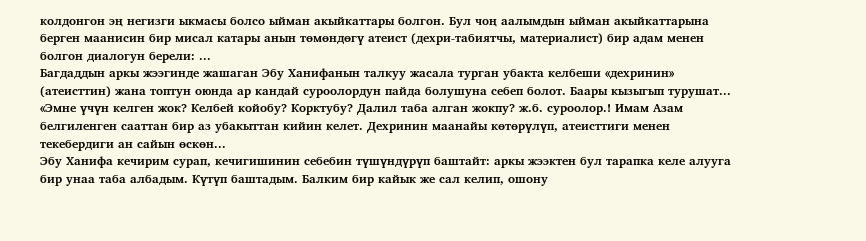колдонгон эң негизги ыкмасы болсо ыйман акыйкаттары болгон. Бул чоң аалымдын ыйман акыйкаттарына берген маанисин бир мисал катары анын төмөндөгү атеист (дехри-табиятчы, материалист) бир адам менен болгон диалогун берели: ...
Багдаддын аркы жээгинде жашаган Эбу Ханифанын талкуу жасала турган убакта келбеши «дехринин» (атеисттин) жана топтун оюнда ар кандай суроолордун пайда болушуна себеп болот. Баары кызыгып турушат... «Эмне үчүн келген жок? Келбей койобу? Корктубу? Далил таба алган жокпу? ж.б. суроолор.! Имам Азам белгиленген сааттан бир аз убакыттан кийин келет. Дехринин маанайы көтөрүлүп, атеисттиги менен текебердиги ан сайын өскөн...
Эбу Ханифа кечирим сурап, кечигишинин себебин түшүндүрүп баштайт: аркы жээктен бул тарапка келе алууга бир унаа таба албадым. Күтүп баштадым. Балким бир кайык же сал келип, ошону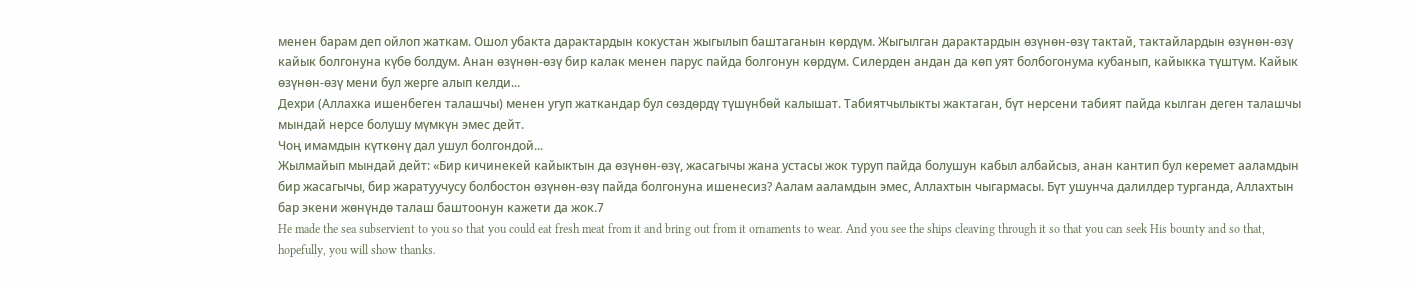менен барам деп ойлоп жаткам. Ошол убакта дарактардын кокустан жыгылып баштаганын көрдүм. Жыгылган дарактардын өзүнөн-өзү тактай, тактайлардын өзүнөн-өзү кайык болгонуна күбө болдум. Анан өзүнөн-өзү бир калак менен парус пайда болгонун көрдүм. Силерден андан да көп уят болбогонума кубанып, кайыкка түштүм. Кайык өзүнөн-өзү мени бул жерге алып келди...
Дехри (Аллахка ишенбеген талашчы) менен угуп жаткандар бул сөздөрдү түшүнбөй калышат. Табиятчылыкты жактаган, бүт нерсени табият пайда кылган деген талашчы мындай нерсе болушу мүмкүн эмес дейт.
Чоң имамдын күткөнү дал ушул болгондой...
Жылмайып мындай дейт: «Бир кичинекей кайыктын да өзүнөн-өзү, жасагычы жана устасы жок туруп пайда болушун кабыл албайсыз, анан кантип бул керемет ааламдын бир жасагычы, бир жаратуучусу болбостон өзүнөн-өзү пайда болгонуна ишенесиз? Аалам ааламдын эмес, Аллахтын чыгармасы. Бүт ушунча далилдер турганда, Аллахтын бар экени жөнүндө талаш баштоонун кажети да жок.7
He made the sea subservient to you so that you could eat fresh meat from it and bring out from it ornaments to wear. And you see the ships cleaving through it so that you can seek His bounty and so that, hopefully, you will show thanks.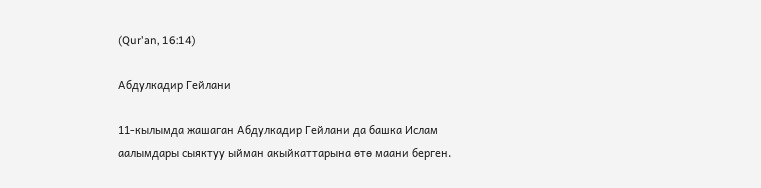(Qur'an, 16:14)

Абдулкадир Гейлани

11-кылымда жашаган Абдулкадир Гейлани да башка Ислам аалымдары сыяктуу ыйман акыйкаттарына өтө маани берген.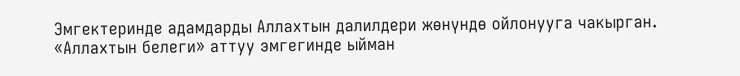Эмгектеринде адамдарды Аллахтын далилдери жөнүндө ойлонууга чакырган. «Аллахтын белеги» аттуу эмгегинде ыйман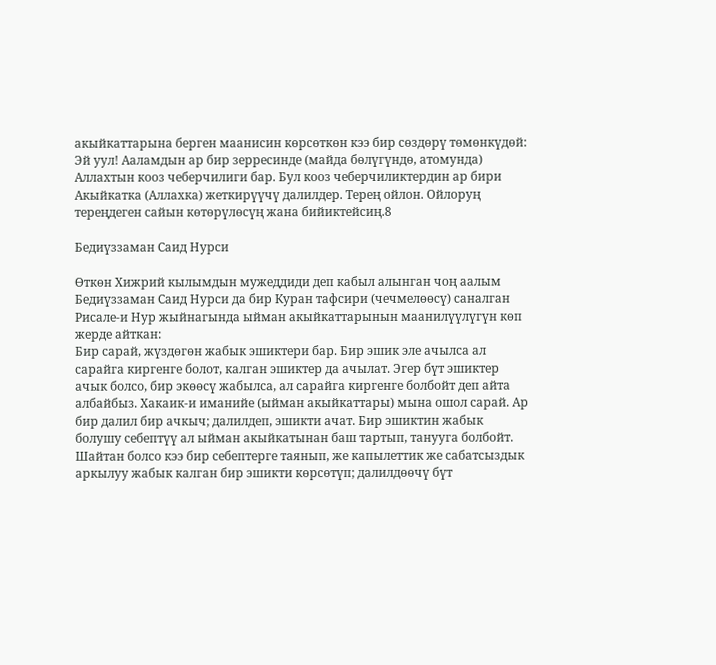акыйкаттарына берген маанисин көрсөткөн кээ бир сөздөрү төмөнкүдөй:
Эй уул! Ааламдын ар бир зерресинде (майда бөлүгүндө, атомунда) Аллахтын кооз чеберчилиги бар. Бул кооз чеберчиликтердин ар бири Акыйкатка (Аллахка) жеткирүүчү далилдер. Терең ойлон. Ойлоруң тереңдеген сайын көтөрүлөсүң жана бийиктейсиң.8

Бедиүззаман Саид Нурси

Өткөн Хижрий кылымдын мужеддиди деп кабыл алынган чоң аалым Бедиүззаман Саид Нурси да бир Куран тафсири (чечмелөөсү) саналган Рисале-и Нур жыйнагында ыйман акыйкаттарынын маанилүүлүгүн көп жерде айткан:
Бир сарай, жүздөгөн жабык эшиктери бар. Бир эшик эле ачылса ал сарайга киргенге болот, калган эшиктер да ачылат. Эгер бүт эшиктер ачык болсо, бир экөөсү жабылса, ал сарайга киргенге болбойт деп айта албайбыз. Хакаик-и иманийе (ыйман акыйкаттары) мына ошол сарай. Ар бир далил бир ачкыч; далилдеп, эшикти ачат. Бир эшиктин жабык болушу себептүү ал ыйман акыйкатынан баш тартып, танууга болбойт. Шайтан болсо кээ бир себептерге таянып, же капылеттик же сабатсыздык аркылуу жабык калган бир эшикти көрсөтүп; далилдөөчү бүт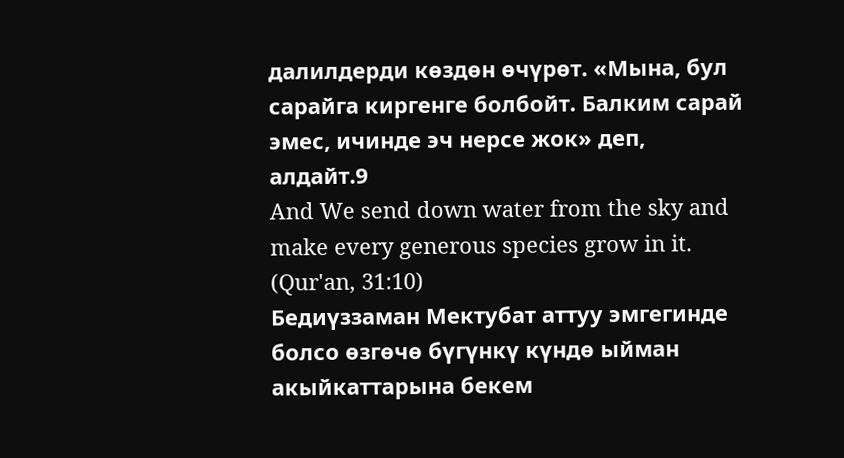далилдерди көздөн өчүрөт. «Мына, бул сарайга киргенге болбойт. Балким сарай эмес, ичинде эч нерсе жок» деп, алдайт.9
And We send down water from the sky and make every generous species grow in it.
(Qur'an, 31:10)
Бедиүззаман Мектубат аттуу эмгегинде болсо өзгөчө бүгүнкү күндө ыйман акыйкаттарына бекем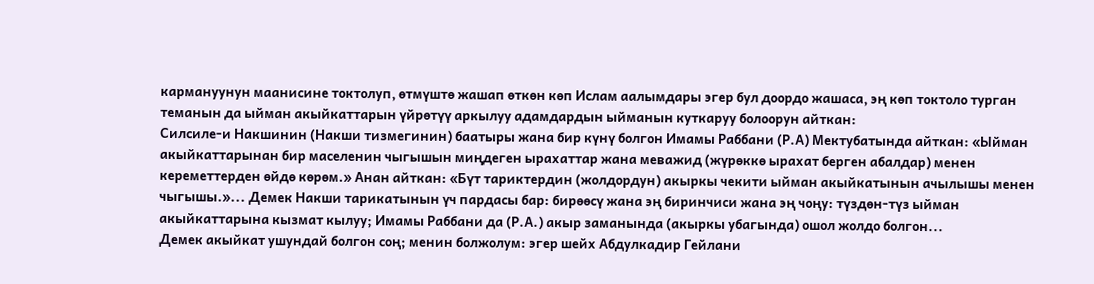кармануунун маанисине токтолуп, өтмүштө жашап өткөн көп Ислам аалымдары эгер бул доордо жашаса, эң көп токтоло турган теманын да ыйман акыйкаттарын үйрөтүү аркылуу адамдардын ыйманын куткаруу болоорун айткан:
Силсиле-и Накшинин (Накши тизмегинин) баатыры жана бир күнү болгон Имамы Раббани (Р.А) Мектубатында айткан: «Ыйман акыйкаттарынан бир маселенин чыгышын миңдеген ырахаттар жана меважид (жүрөккө ырахат берген абалдар) менен кереметтерден өйдө көрөм.» Анан айткан: «Бүт тариктердин (жолдордун) акыркы чекити ыйман акыйкатынын ачылышы менен чыгышы.»... Демек Накши тарикатынын үч пардасы бар: бирөөсү жана эң биринчиси жана эң чоңу: түздөн-түз ыйман акыйкаттарына кызмат кылуу; Имамы Раббани да (Р.А.) акыр заманында (акыркы убагында) ошол жолдо болгон...
Демек акыйкат ушундай болгон соң; менин болжолум: эгер шейх Абдулкадир Гейлани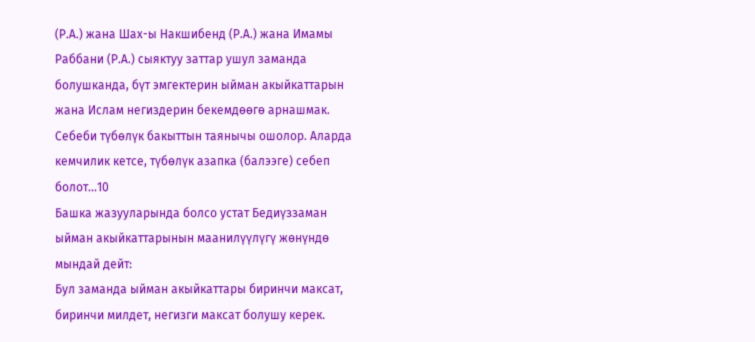(Р.А.) жана Шах-ы Накшибенд (Р.А.) жана Имамы Раббани (Р.А.) сыяктуу заттар ушул заманда болушканда, бүт эмгектерин ыйман акыйкаттарын жана Ислам негиздерин бекемдөөгө арнашмак. Себеби түбөлүк бакыттын таянычы ошолор. Аларда кемчилик кетсе, түбөлүк азапка (балээге) себеп болот...10
Башка жазууларында болсо устат Бедиүззаман ыйман акыйкаттарынын маанилүүлүгү жөнүндө мындай дейт:
Бул заманда ыйман акыйкаттары биринчи максат, биринчи милдет, негизги максат болушу керек.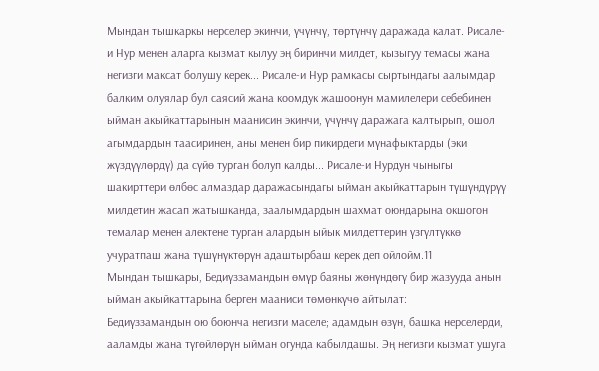Мындан тышкаркы нерселер экинчи, үчүнчү, төртүнчү даражада калат. Рисале-и Нур менен аларга кызмат кылуу эң биринчи милдет, кызыгуу темасы жана негизги максат болушу керек... Рисале-и Нур рамкасы сыртындагы аалымдар балким олуялар бул саясий жана коомдук жашоонун мамилелери себебинен ыйман акыйкаттарынын маанисин экинчи, үчүнчү даражага калтырып, ошол агымдардын таасиринен, аны менен бир пикирдеги мүнафыктарды (эки жүздүүлөрдү) да сүйө турган болуп калды... Рисале-и Нурдун чыныгы шакирттери өлбөс алмаздар даражасындагы ыйман акыйкаттарын түшүндүрүү милдетин жасап жатышканда, заалымдардын шахмат оюндарына окшогон темалар менен алектене турган алардын ыйык милдеттерин үзгүлтүккө учуратпаш жана түшүнүктөрүн адаштырбаш керек деп ойлойм.11
Мындан тышкары, Бедиүззамандын өмүр баяны жөнүндөгү бир жазууда анын ыйман акыйкаттарына берген мааниси төмөнкүчө айтылат:
Бедиүззамандын ою боюнча негизги маселе; адамдын өзүн, башка нерселерди, ааламды жана түгөйлөрүн ыйман огунда кабылдашы. Эң негизги кызмат ушуга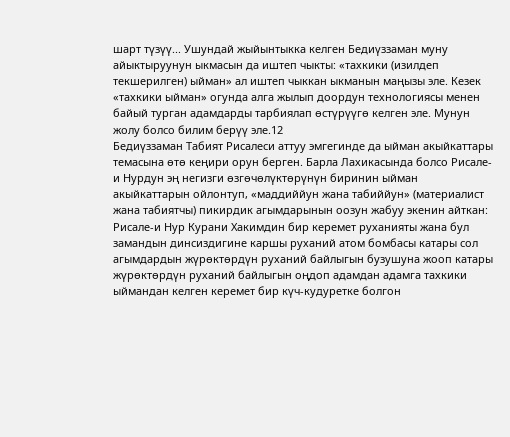шарт түзүү... Ушундай жыйынтыкка келген Бедиүззаман муну айыктыруунун ыкмасын да иштеп чыкты: «тахкики (изилдеп текшерилген) ыйман» ал иштеп чыккан ыкманын маңызы эле. Кезек «тахкики ыйман» огунда алга жылып доордун технологиясы менен байый турган адамдарды тарбиялап өстүрүүгө келген эле. Мунун жолу болсо билим берүү эле.12
Бедиүззаман Табият Рисалеси аттуу эмгегинде да ыйман акыйкаттары темасына өтө кеңири орун берген. Барла Лахикасында болсо Рисале-и Нурдун эң негизги өзгөчөлүктөрүнүн биринин ыйман акыйкаттарын ойлонтуп, «маддиййун жана табиййун» (материалист жана табиятчы) пикирдик агымдарынын оозун жабуу экенин айткан:
Рисале-и Нур Курани Хакимдин бир керемет руханияты жана бул замандын динсиздигине каршы руханий атом бомбасы катары сол агымдардын жүрөктөрдүн руханий байлыгын бузушуна жооп катары жүрөктөрдүн руханий байлыгын оңдоп адамдан адамга тахкики ыймандан келген керемет бир күч-кудуретке болгон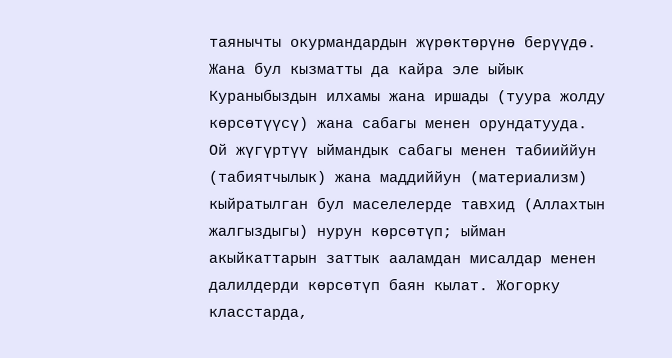таянычты окурмандардын жүрөктөрүнө берүүдө. Жана бул кызматты да кайра эле ыйык Кураныбыздын илхамы жана иршады (туура жолду көрсөтүүсү) жана сабагы менен орундатууда. Ой жүгүртүү ыймандык сабагы менен табииййун (табиятчылык) жана маддиййун (материализм) кыйратылган бул маселелерде тавхид (Аллахтын жалгыздыгы) нурун көрсөтүп; ыйман акыйкаттарын заттык ааламдан мисалдар менен далилдерди көрсөтүп баян кылат. Жогорку класстарда,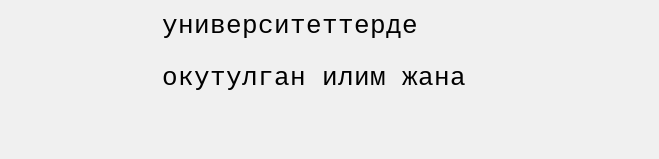университеттерде окутулган илим жана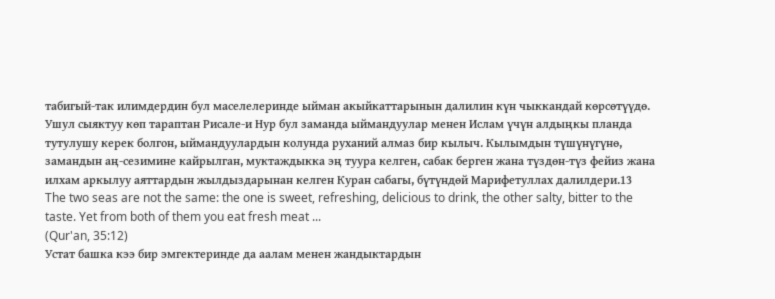табигый-так илимдердин бул маселелеринде ыйман акыйкаттарынын далилин күн чыккандай көрсөтүүдө. Ушул сыяктуу көп тараптан Рисале-и Нур бул заманда ыймандуулар менен Ислам үчүн алдыңкы планда тутулушу керек болгон, ыймандуулардын колунда руханий алмаз бир кылыч. Кылымдын түшүнүгүнө, замандын аң-сезимине кайрылган, муктаждыкка эң туура келген, сабак берген жана түздөн-түз фейиз жана илхам аркылуу аяттардын жылдыздарынан келген Куран сабагы, бүтүндөй Марифетуллах далилдери.13
The two seas are not the same: the one is sweet, refreshing, delicious to drink, the other salty, bitter to the taste. Yet from both of them you eat fresh meat ...
(Qur'an, 35:12)
Устат башка кээ бир эмгектеринде да аалам менен жандыктардын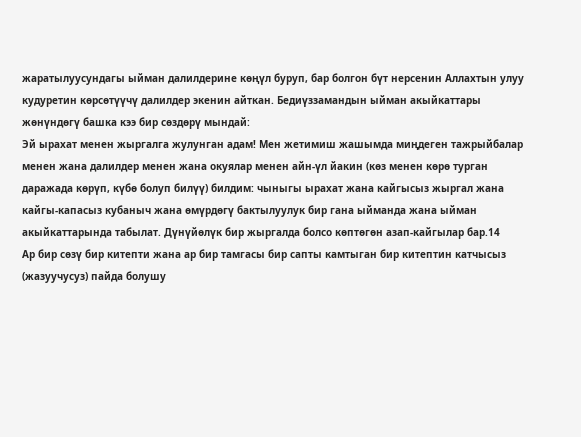жаратылуусундагы ыйман далилдерине көңүл буруп, бар болгон бүт нерсенин Аллахтын улуу кудуретин көрсөтүүчү далилдер экенин айткан. Бедиүззамандын ыйман акыйкаттары жөнүндөгү башка кээ бир сөздөрү мындай:
Эй ырахат менен жыргалга жулунган адам! Мен жетимиш жашымда миңдеген тажрыйбалар менен жана далилдер менен жана окуялар менен айн-үл йакин (көз менен көрө турган даражада көрүп, күбө болуп билүү) билдим: чыныгы ырахат жана кайгысыз жыргал жана кайгы-капасыз кубаныч жана өмүрдөгү бактылуулук бир гана ыйманда жана ыйман акыйкаттарында табылат. Дүнүйөлүк бир жыргалда болсо көптөгөн азап-кайгылар бар.14
Ар бир сөзү бир китепти жана ар бир тамгасы бир сапты камтыган бир китептин катчысыз (жазуучусуз) пайда болушу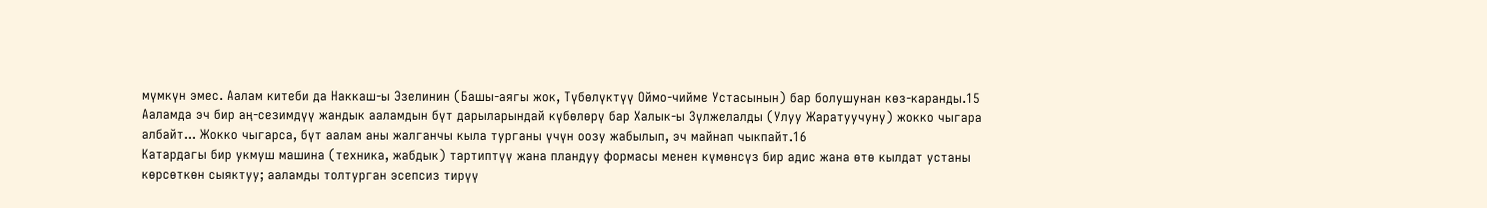мүмкүн эмес. Аалам китеби да Наккаш-ы Эзелинин (Башы-аягы жок, Түбөлүктүү Оймо-чийме Устасынын) бар болушунан көз-каранды.15
Ааламда эч бир аң-сезимдүү жандык ааламдын бүт дарыларындай күбөлөрү бар Халык-ы Зүлжелалды (Улуу Жаратуучуну) жокко чыгара албайт... Жокко чыгарса, бүт аалам аны жалганчы кыла турганы үчүн оозу жабылып, эч майнап чыкпайт.16
Катардагы бир укмуш машина (техника, жабдык) тартиптүү жана пландуу формасы менен күмөнсүз бир адис жана өтө кылдат устаны көрсөткөн сыяктуу; ааламды толтурган эсепсиз тирүү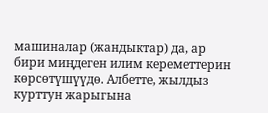машиналар (жандыктар) да, ар бири миңдеген илим кереметтерин көрсөтүшүүдө. Албетте, жылдыз курттун жарыгына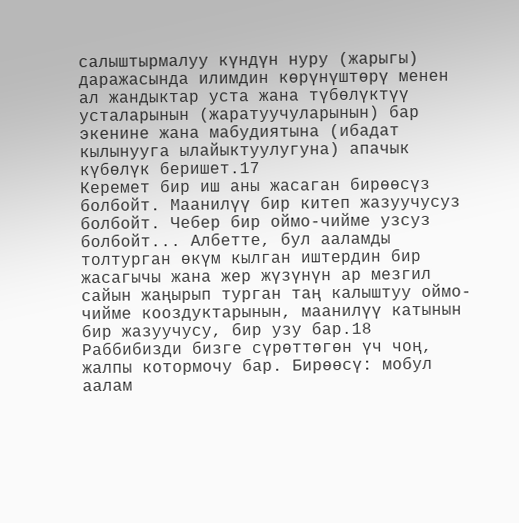салыштырмалуу күндүн нуру (жарыгы) даражасында илимдин көрүнүштөрү менен ал жандыктар уста жана түбөлүктүү усталарынын (жаратуучуларынын) бар экенине жана мабудиятына (ибадат кылынууга ылайыктуулугуна) апачык күбөлүк беришет.17
Керемет бир иш аны жасаган бирөөсүз болбойт. Маанилүү бир китеп жазуучусуз болбойт. Чебер бир оймо-чийме узсуз болбойт... Албетте, бул ааламды толтурган өкүм кылган иштердин бир жасагычы жана жер жүзүнүн ар мезгил сайын жаңырып турган таң калыштуу оймо-чийме кооздуктарынын, маанилүү катынын бир жазуучусу, бир узу бар.18
Раббибизди бизге сүрөттөгөн үч чоң, жалпы котормочу бар. Бирөөсү: мобул аалам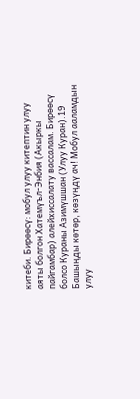китеби. Бирөөсү: мобул улуу китептин улуу аяты болгон Хатемүъл-Энбия (Акыркы пайгамбар) алейхиссалату вассалам. Бирөөсү болсо Кураны Азимүшшан (Улуу Куран).19
Башыңды көтөр, көзүңдү ач! Мобул ааламдын улуу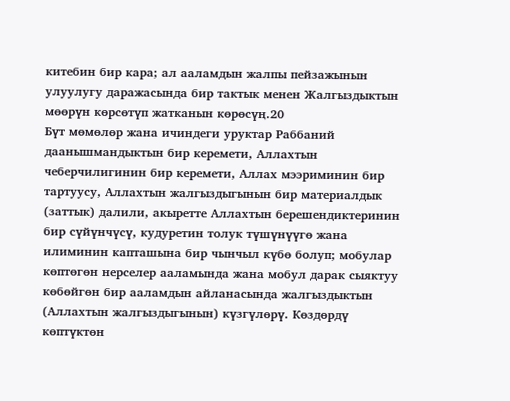китебин бир кара; ал ааламдын жалпы пейзажынын улуулугу даражасында бир тактык менен Жалгыздыктын мөөрүн көрсөтүп жатканын көрөсүң.20
Бүт мөмөлөр жана ичиндеги уруктар Раббаний даанышмандыктын бир керемети, Аллахтын чеберчилигинин бир керемети, Аллах мээриминин бир тартуусу, Аллахтын жалгыздыгынын бир материалдык (заттык) далили, акыретте Аллахтын берешендиктеринин бир сүйүнчүсү, кудуретин толук түшүнүүгө жана илиминин капташына бир чынчыл күбө болуп; мобулар көптөгөн нерселер ааламында жана мобул дарак сыяктуу көбөйгөн бир ааламдын айланасында жалгыздыктын (Аллахтын жалгыздыгынын) күзгүлөрү. Көздөрдү көптүктөн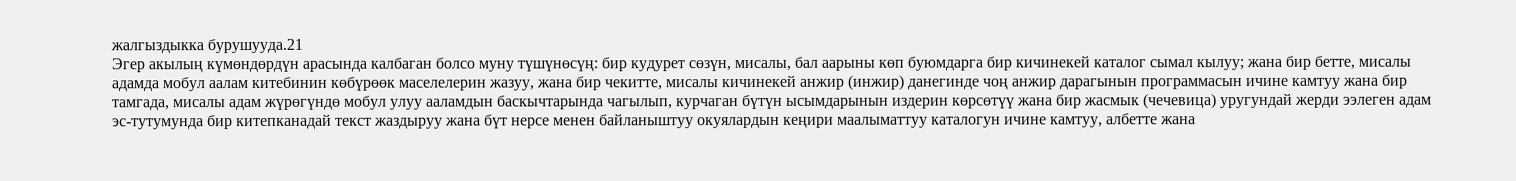жалгыздыкка бурушууда.21
Эгер акылың күмөндөрдүн арасында калбаган болсо муну түшүнөсүң: бир кудурет сөзүн, мисалы, бал аарыны көп буюмдарга бир кичинекей каталог сымал кылуу; жана бир бетте, мисалы адамда мобул аалам китебинин көбүрөөк маселелерин жазуу, жана бир чекитте, мисалы кичинекей анжир (инжир) данегинде чоң анжир дарагынын программасын ичине камтуу жана бир тамгада, мисалы адам жүрөгүндө мобул улуу ааламдын баскычтарында чагылып, курчаган бүтүн ысымдарынын издерин көрсөтүү жана бир жасмык (чечевица) уругундай жерди ээлеген адам эс-тутумунда бир китепканадай текст жаздыруу жана бүт нерсе менен байланыштуу окуялардын кеңири маалыматтуу каталогун ичине камтуу, албетте жана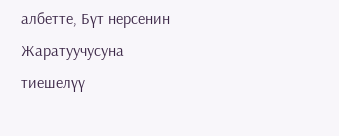албетте, Бүт нерсенин Жаратуучусуна тиешелүү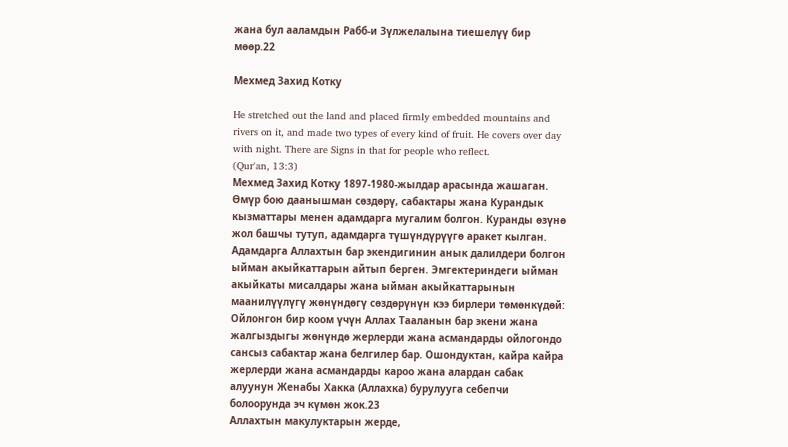жана бул ааламдын Рабб-и Зүлжелалына тиешелүү бир мөөр.22

Мехмед Захид Котку

He stretched out the land and placed firmly embedded mountains and rivers on it, and made two types of every kind of fruit. He covers over day with night. There are Signs in that for people who reflect.
(Qur'an, 13:3)
Мехмед Захид Котку 1897-1980-жылдар арасында жашаган. Өмүр бою даанышман сөздөрү, сабактары жана Курандык кызматтары менен адамдарга мугалим болгон. Куранды өзүнө жол башчы тутуп, адамдарга түшүндүрүүгө аракет кылган. Адамдарга Аллахтын бар экендигинин анык далилдери болгон ыйман акыйкаттарын айтып берген. Эмгектериндеги ыйман акыйкаты мисалдары жана ыйман акыйкаттарынын маанилүүлүгү жөнүндөгү сөздөрүнүн кээ бирлери төмөнкүдөй:
Ойлонгон бир коом үчүн Аллах Тааланын бар экени жана жалгыздыгы жөнүндө жерлерди жана асмандарды ойлогондо сансыз сабактар жана белгилер бар. Ошондуктан, кайра кайра жерлерди жана асмандарды кароо жана алардан сабак алуунун Женабы Хакка (Аллахка) бурулууга себепчи болоорунда эч күмөн жок.23
Аллахтын макулуктарын жерде,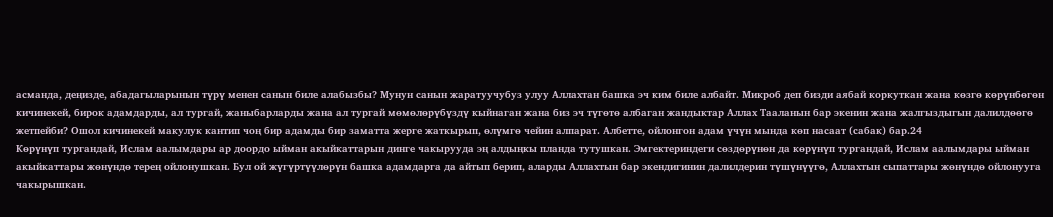асманда, деңизде, абадагыларынын түрү менен санын биле алабызбы? Мунун санын жаратуучубуз улуу Аллахтан башка эч ким биле албайт. Микроб деп бизди аябай коркуткан жана көзгө көрүнбөгөн кичинекей, бирок адамдарды, ал тургай, жаныбарларды жана ал тургай мөмөлөрүбүздү кыйнаган жана биз эч түгөтө албаган жандыктар Аллах Тааланын бар экенин жана жалгыздыгын далилдөөгө жетпейби? Ошол кичинекей макулук кантип чоң бир адамды бир заматта жерге жаткырып, өлүмгө чейин алпарат. Албетте, ойлонгон адам үчүн мында көп насаат (сабак) бар.24
Көрүнүп тургандай, Ислам аалымдары ар доордо ыйман акыйкаттарын динге чакырууда эң алдыңкы планда тутушкан. Эмгектериндеги сөздөрүнөн да көрүнүп тургандай, Ислам аалымдары ыйман акыйкаттары жөнүндө терең ойлонушкан. Бул ой жүгүртүүлөрүн башка адамдарга да айтып берип, аларды Аллахтын бар экендигинин далилдерин түшүнүүгө, Аллахтын сыпаттары жөнүндө ойлонууга чакырышкан.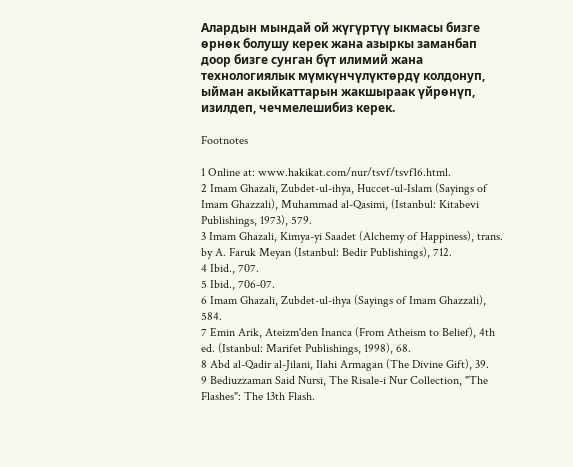Алардын мындай ой жүгүртүү ыкмасы бизге өрнөк болушу керек жана азыркы заманбап доор бизге сунган бүт илимий жана технологиялык мүмкүнчүлүктөрдү колдонуп, ыйман акыйкаттарын жакшыраак үйрөнүп, изилдеп, чечмелешибиз керек.

Footnotes

1 Online at: www.hakikat.com/nur/tsvf/tsvf16.html.
2 Imam Ghazali, Zubdet-ul-ihya, Huccet-ul-Islam (Sayings of Imam Ghazzali), Muhammad al-Qasimi, (Istanbul: Kitabevi Publishings, 1973), 579.
3 Imam Ghazali, Kimya-yi Saadet (Alchemy of Happiness), trans. by A. Faruk Meyan (Istanbul: Bedir Publishings), 712.
4 Ibid., 707.
5 Ibid., 706-07.
6 Imam Ghazali, Zubdet-ul-ihya (Sayings of Imam Ghazzali), 584.
7 Emin Arik, Ateizm'den Inanca (From Atheism to Belief), 4th ed. (Istanbul: Marifet Publishings, 1998), 68.
8 Abd al-Qadir al-Jilani, Ilahi Armagan (The Divine Gift), 39.
9 Bediuzzaman Said Nursi, The Risale-i Nur Collection, "The Flashes": The 13th Flash.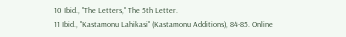10 Ibid., "The Letters," The 5th Letter.
11 Ibid., "Kastamonu Lahikasi" (Kastamonu Additions), 84-85. Online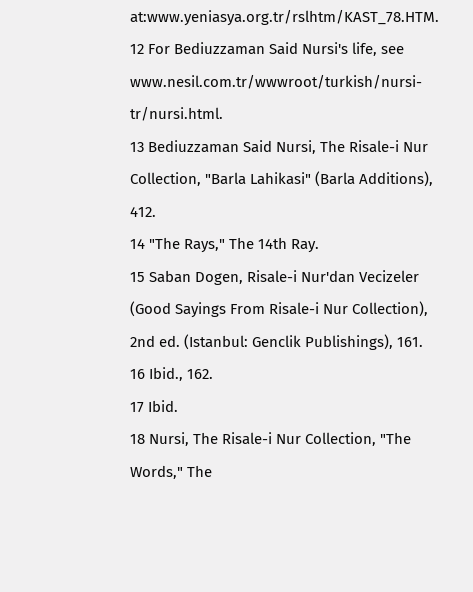at:www.yeniasya.org.tr/rslhtm/KAST_78.HTM.
12 For Bediuzzaman Said Nursi's life, see www.nesil.com.tr/wwwroot/turkish/nursi-tr/nursi.html.
13 Bediuzzaman Said Nursi, The Risale-i Nur Collection, "Barla Lahikasi" (Barla Additions), 412.
14 "The Rays," The 14th Ray.
15 Saban Dogen, Risale-i Nur'dan Vecizeler (Good Sayings From Risale-i Nur Collection), 2nd ed. (Istanbul: Genclik Publishings), 161.
16 Ibid., 162.
17 Ibid.
18 Nursi, The Risale-i Nur Collection, "The Words," The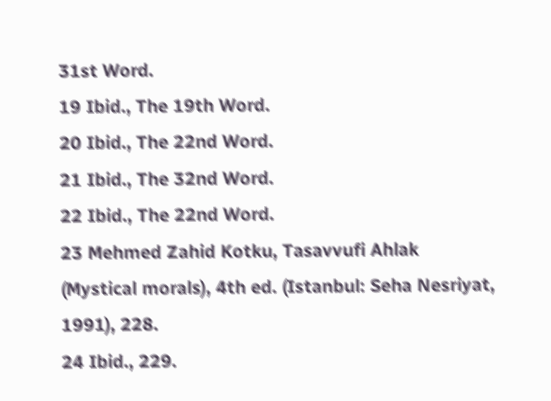31st Word.
19 Ibid., The 19th Word.
20 Ibid., The 22nd Word.
21 Ibid., The 32nd Word.
22 Ibid., The 22nd Word.
23 Mehmed Zahid Kotku, Tasavvufi Ahlak (Mystical morals), 4th ed. (Istanbul: Seha Nesriyat, 1991), 228.
24 Ibid., 229.